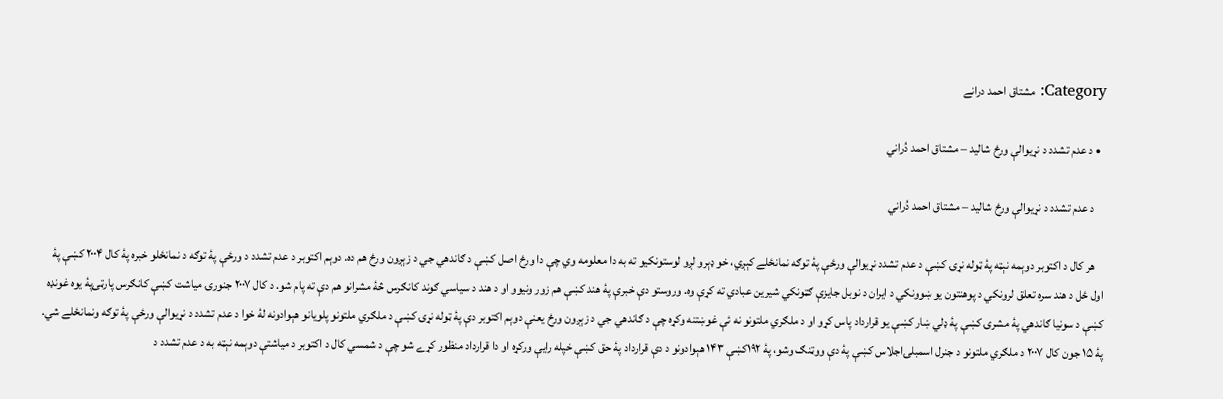Category: مشتاق احمد درانے

  • د عدم تشدد د نړيوالې ورځ شاليد – مشتاق احمد دُراني

    د عدم تشدد د نړيوالې ورځ شاليد – مشتاق احمد دُراني

    هر کال د اکتوبر دوېمه نېټه پۀ ټوله نړۍ کښې د عدم تشدد نړيوالې ورځې پۀ توګه نمانځلے کېږي، خو ډېرو لږو لوستونکيو ته به دا معلومه وي چې دا ورځ اصل کښې د ګاندهي جي د زېږون ورځ هم ده. دوېم اکتوبر د عدم تشدد د ورځې پۀ توګه د نمانځلو خبره پۀ کال ۲۰۰۴ کښې پۀ اول ځل د هند سره تعلق لرونکي د پوهنتون يو ښوونکي د ایران د نوبل جایزې ګټونکي شیرین عبادي ته کړې وه. وروستو دې خبرې پۀ هند کښې هم زور ونيوو او د هند د سياسي ګوند کانګرس څۀ مشرانو هم دې ته پام شو. د کال ۲۰۰۷ جنورۍ مياشت کښې کانګرس پارټۍپۀ يوه غونډه کښې د سونيا ګاندهي پۀ مشرۍ کښې پۀ ډلي ښار کښې يو قرارداد پاس کړو او د ملګري ملتونو نه ئې غوښتنه وکړه چې د ګاندهي جي د زېږون ورځ يعنې دوېم اکتوبر دې پۀ ټوله نړۍ کښې د ملګري ملتونو پلويانو هېوادونه لۀ خوا د عدم تشدد د نړيوالې ورځې پۀ توګه ونمانځلے شي. پۀ ۱۵ جون کال ۲۰۰۷ د ملګري ملتونو د جنرل اسمبلۍاجلاس کښې پۀ دې ووټنګ وشو، پۀ ۱۹۲کښې ۱۴۳ هېوادونو د دې قرارداد پۀ حق کښې خپله رايې ورکړه او دا قرارداد منظور کړے شو چې د شمسي کال د اکتوبر د مياشتې دوېمه نېټه به د عدم تشدد د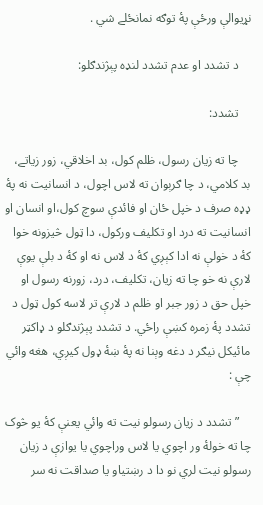نړيوالې ورځې پۀ توګه نمانځلے شي .

    د تشدد او عدم تشدد لنډه پېژندګلو:

    تشدد:

    چا ته زيان رسول، ظلم کول، بد اخلاقي، زور زياتے، بد کلامي، د چا ګرېوان ته لاس اچول، د انسانيت نه پۀ ډډه صرف د خپل ځان او فائدې سوچ کول،او انسان او انسانيت ته درد او تکليف ورکول، دا ټول څيزونه خوا کۀ د خولې نه ادا کېږي کۀ د لاس نه او کۀ د بلې يوې لارې نه خو چا ته زيان، تکليف، درد، زورنه رسول او خپل حق د زور جبر او ظلم د لارې تر لاسه کول ټول د تشدد پۀ زمره کښې راځي. د تشدد پېژندګلو د ډاکټر مائيکل نيګر د دغه وېنا نه پۀ ښۀ ډول کيږي، هغه وائي چې :

    ” تشدد د زيان رسولو نيت ته وائي يعنې کۀ يو څوک چا ته خولۀ ور اچوي يا لاس وراچوي يا يوازې د زيان رسولو نيت لري نو دا د رښتياو يا صداقت نه سر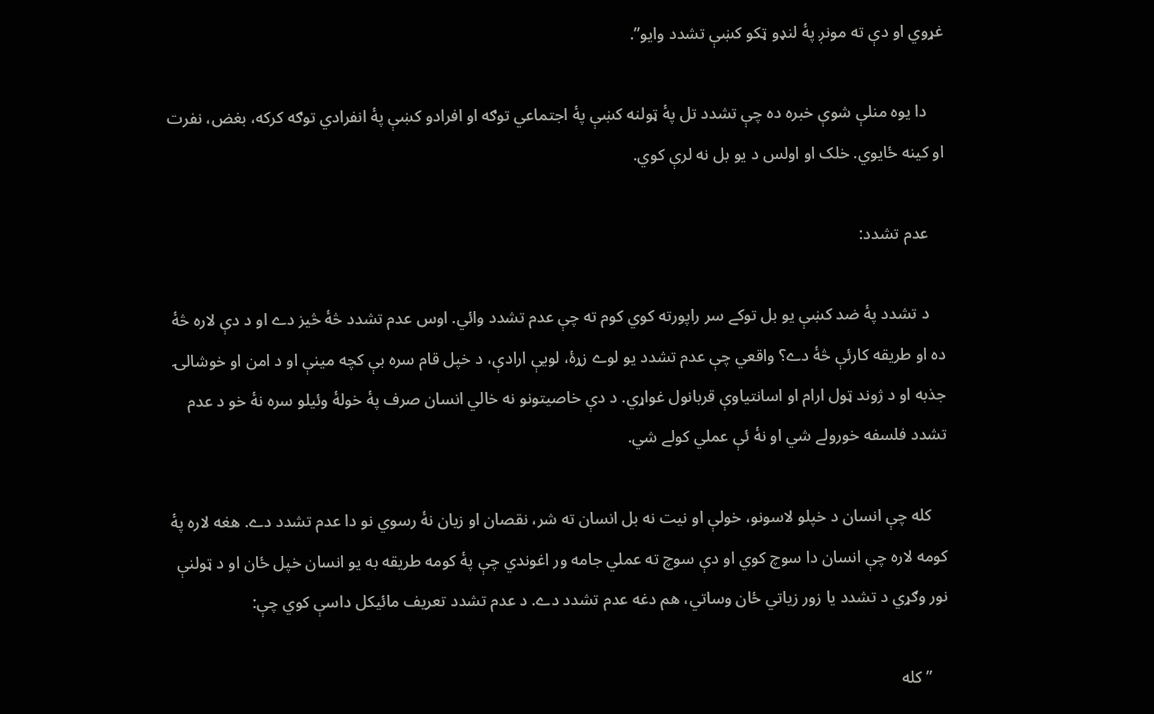غړوي او دې ته مونږ پۀ لنډو ټکو کښې تشدد وايو”.

    دا یوه منلې شوې خبره ده چې تشدد تل پۀ ټولنه کښې پۀ اجتماعي توګه او افرادو کښې پۀ انفرادي توګه کرکه، بغض، نفرت او کينه ځايوي. خلک او اولس د يو بل نه لرې کوي.

    عدم تشدد:

    د تشدد پۀ ضد کښې يو بل توکے سر راپورته کوي کوم ته چې عدم تشدد وائي. اوس عدم تشدد څۀ څيز دے او د دې لاره څۀ ده او طريقه کارئې څۀ دے؟ واقعي چې عدم تشدد يو لوے زړۀ، لويې ارادې، د خپل قام سره بې کچه مينې او د امن او خوشالۍ جذبه او د ژوند ټول ارام او اسانتياوې قربانول غواړي. د دې خاصيتونو نه خالي انسان صرف پۀ خولۀ وئيلو سره نۀ خو د عدم تشدد فلسفه خورولے شي او نۀ ئې عملي کولے شي.

    کله چې انسان د خپلو لاسونو، خولې او نيت نه بل انسان ته شر، نقصان او زيان نۀ رسوي نو دا عدم تشدد دے. هغه لاره پۀ کومه لاره چې انسان دا سوچ کوي او دې سوچ ته عملي جامه ور اغوندي چې پۀ کومه طريقه به يو انسان خپل ځان او د ټولنې نور وګړي د تشدد يا زور زياتي ځان وساتي، هم دغه عدم تشدد دے. د عدم تشدد تعريف مائيکل داسې کوي چې:

    ” کله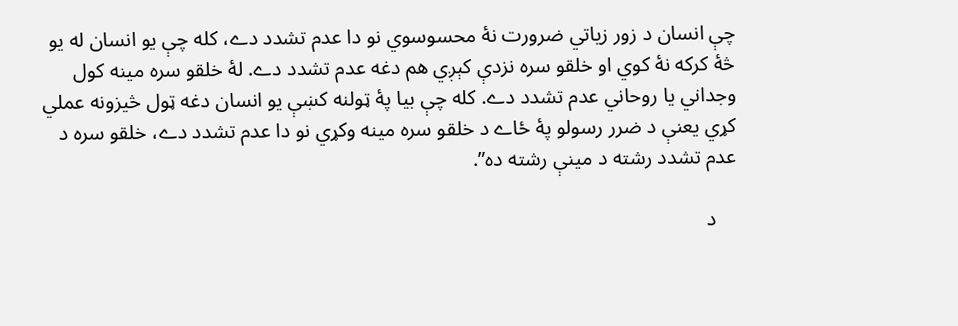چې انسان د زور زياتي ضرورت نۀ محسوسوي نو دا عدم تشدد دے، کله چې يو انسان له يو څۀ کرکه نۀ کوي او خلقو سره نزدې کېږي هم دغه عدم تشدد دے. لۀ خلقو سره مينه کول وجداني يا روحاني عدم تشدد دے. کله چې بيا پۀ ټولنه کښې يو انسان دغه ټول څيزونه عملي کړي يعنې د ضرر رسولو پۀ ځاے د خلقو سره مينه وکړي نو دا عدم تشدد دے، خلقو سره د عدم تشدد رشته د مينې رشته ده”.

    د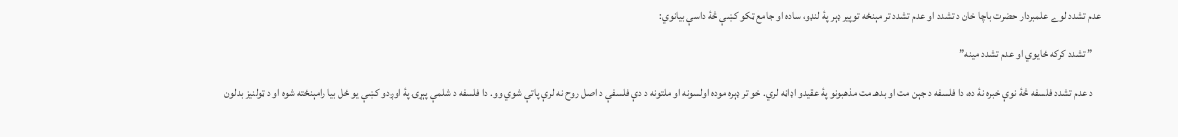عدم تشدد لوے علمبردار حضرت باچا خان د تشدد او عدم تشدد تر مېنځه توپير ډېر پۀ لنډو، ساده او جامع ټکو کښې څۀ داسې بيانوي:

    ” تشدد کرکه ځايوي او عدم تشدد مينه”

    د عدم تشدد فلسفه څۀ نوې خبره نۀ ده، دا فلسفه د جېن مت او بدهـ مت مذهبونو پۀ عقيدو اډاڼه لري. خو تر ډېره موده اولسونه او ملتونه د دې فلسفې د اصل روح نه لرې پاتې شوي وو. دا فلسفه د شلمې پېړۍ پۀ اوږدو کښې يو ځل بيا رامېنځته شوه او د ټولنیز بدلون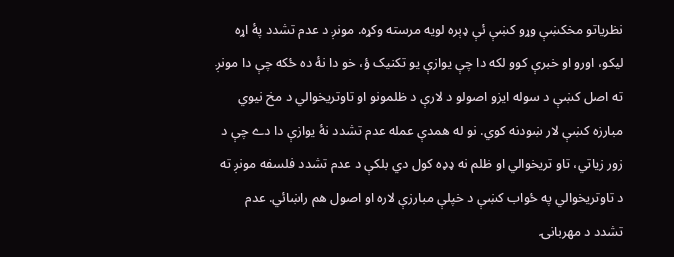نظریاتو مخکښې وړو کښې ئې ډېره لویه مرسته وکړه. مونږ د عدم تشدد پۀ اړه لیکو، اورو او خبرې کوو لکه دا چې يوازې یو تکنیک ؤ، خو دا نۀ ده ځکه چې دا مونږ ته اصل کښې د سوله ایزو اصولو د لارې د ظلمونو او تاوتريخوالي د مخ نيوي مبارزه کښې لار ښودنه کوي. نو له همدې عمله عدم تشدد نۀ يوازې دا دے چې د زور زياتي، تاو تريخوالي او ظلم نه ډډه کول دي بلکې د عدم تشدد فلسفه مونږ ته د تاوتریخوالي په ځواب کښې د خپلې مبارزې لاره او اصول هم راښائي. عدم تشدد د مهربانۍ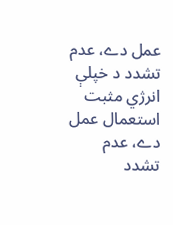عمل دے، عدم تشدد د خپلې انرژي مثبت استعمال عمل دے، عدم تشدد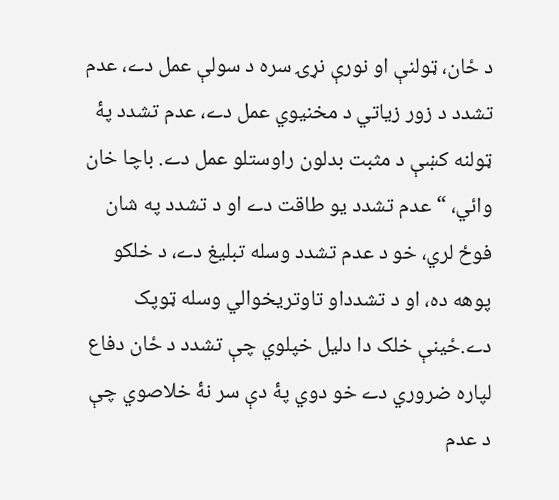د ځان، ټولنې او نورې نړۍ سره د سولې عمل دے، عدم تشدد د زور زياتي د مخنيوي عمل دے، عدم تشدد پۀ ټولنه کښې د مثبت بدلون راوستلو عمل دے. باچا خان وائي، “عدم تشدد يو طاقت دے او د تشدد په شان فوځ لري، خو د عدم تشدد وسله تبلیغ دے، د خلکو پوهه ده، او د تشدداو تاوتریخوالي وسله ټوپک دے.ځینې خلک دا دليل خپلوي چې تشدد د ځان دفاع لپاره ضروري دے خو دوي پۀ دې سر نۀ خلاصوي چې د عدم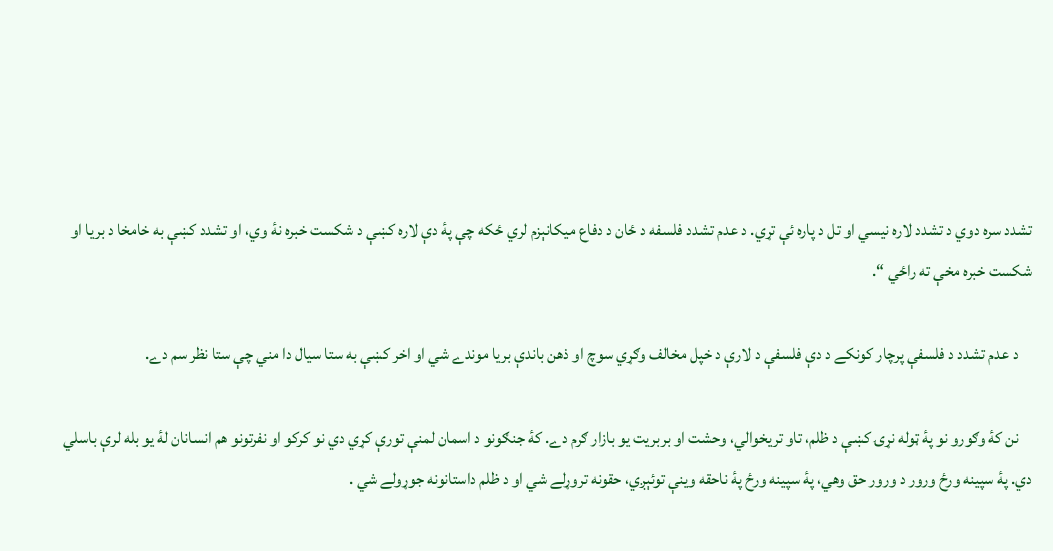تشدد سره دوي د تشدد لاره نيسي او تل د پاره ئې تړي. د عدم تشدد فلسفه د ځان د دفاع میکانېزم لري ځکه چې پۀ دې لاره کښې د شکست خبره نۀ وي، او تشدد کښې به خامخا د بريا او شکست خبره مخې ته راځي “.

    د عدم تشدد د فلسفې پرچار کونکے د دې فلسفې د لارې د خپل مخالف وګړي سوچ او ذهن باندې بريا موندے شي او اخر کښې به ستا سيال دا مني چې ستا نظر سم دے.

    نن کۀ وګورو نو پۀ ټوله نړۍ کښې د ظلم، تاو تريخوالي، وحشت او بربريت يو بازار ګرم دے. کۀ جنګونو د اسمان لمنې تورې کړي دي نو کرکو او نفرتونو هم انسانان لۀ يو بله لرې باسلي دي. پۀ سپينه ورځ ورور د ورور حق وهي، پۀ سپينه ورځ پۀ ناحقه وينې توئېږي، حقونه تروړلے شي او د ظلم داستانونه جوړولے شي .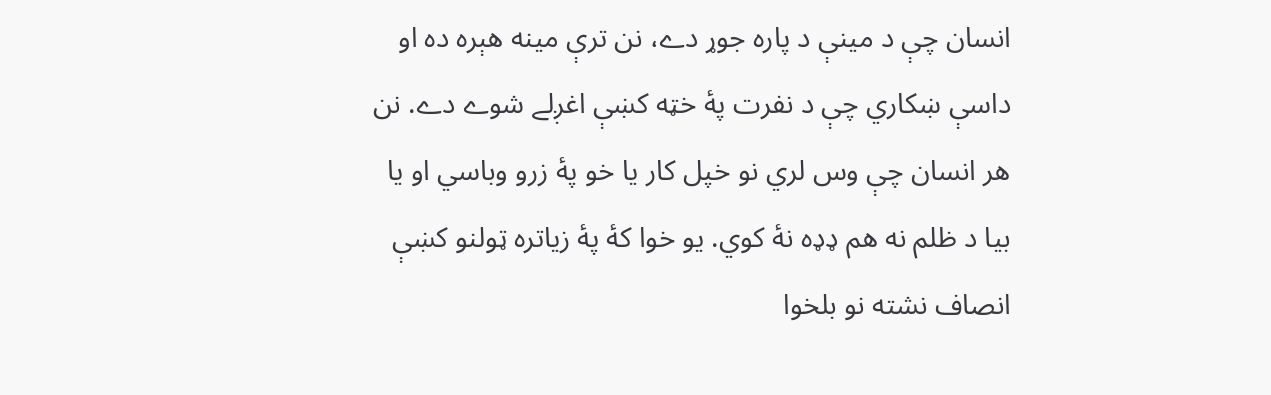انسان چې د مينې د پاره جوړ دے، نن ترې مينه هېره ده او داسې ښکاري چې د نفرت پۀ خټه کښې اغږلے شوے دے. نن هر انسان چې وس لري نو خپل کار يا خو پۀ زرو وباسي او يا بيا د ظلم نه هم ډډه نۀ کوي. يو خوا کۀ پۀ زياتره ټولنو کښې انصاف نشته نو بلخوا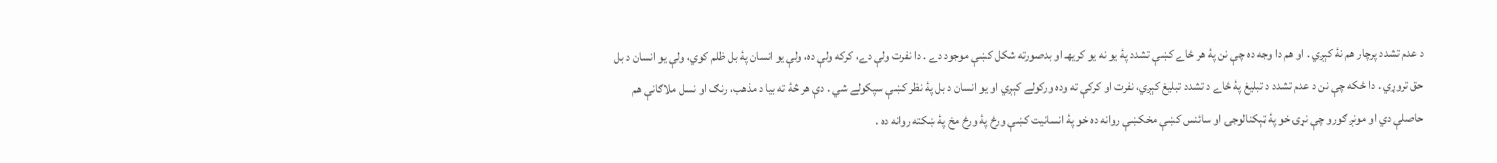د عدم تشدد پرچار هم نۀ کېږي . او هم دا وجه ده چې نن پۀ هر ځاے کښې تشدد پۀ يو نه يو کريهـ او بدصورته شکل کښې موجود دے . دا نفرت ولې دے، کرکه ولې ده، ولې يو انسان پۀ بل ظلم کوي، ولې يو انسان د بل حق تروړي . دا ځکه چې نن د عدم تشدد د تبليغ پۀ ځاے د تشدد تبليغ کېږي، نفرت او کرکې ته وده ورکولے کېږي او يو انسان د بل پۀ نظر کښې سپکولے شي . دې هر څۀ ته بيا د مذهب، رنګ او نسل ملاګانې هم حاصلې دي او مونږ ګورو چې نړۍ خو پۀ ټېکنالوجۍ او سائنس کښې مخکښې روانه ده خو پۀ انسانيت کښې ورځ پۀ ورځ مخ پۀ ښکته روانه ده .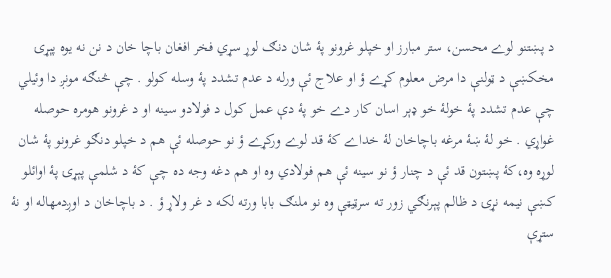د پښتنو لوے محسن، ستر مبارز او خپلو غرونو پۀ شان دنګ لوړ سړي فخر افغان باچا خان د نن نه يوه پېړۍ مخکښې د ټولنې دا مرض معلوم کړے ؤ او علاج ئې ورله د عدم تشدد پۀ وسله کولو . چې څنګه مونږ دا وئيلي چې عدم تشدد پۀ خولۀ خو ډېر اسان کار دے خو پۀ دې عمل کول د فولادو سينه او د غرونو هومره حوصله غواړي . خو لۀ ښۀ مرغه باچاخان لۀ خداے کۀ قد لوے ورکړے ؤ نو حوصله ئې هم د خپلو دنګو غرونو پۀ شان لوړه وه،کۀ پښتون قد ئې د چنار ؤ نو سينه ئې هم فولادي وه او هم دغه وجه ده چې کۀ د شلمې پېړۍ پۀ اوائلو کښې نيمه نړۍ د ظالم پېرنګي زور ته سرټيټې وه نو ملنګ بابا ورته لکه د غر ولاړ ؤ . د باچاخان د اوږدمهاله او نۀ ستړې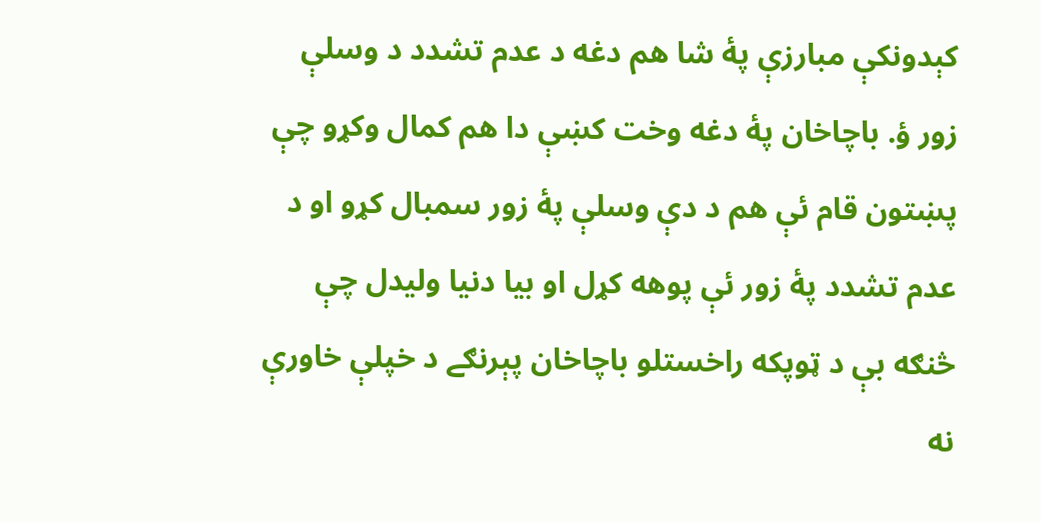کېدونکې مبارزې پۀ شا هم دغه د عدم تشدد د وسلې زور ؤ. باچاخان پۀ دغه وخت کښې دا هم کمال وکړو چې پښتون قام ئې هم د دې وسلې پۀ زور سمبال کړو او د عدم تشدد پۀ زور ئې پوهه کړل او بيا دنيا وليدل چې څنګه بې د ټوپکه راخستلو باچاخان پېرنګے د خپلې خاورې نه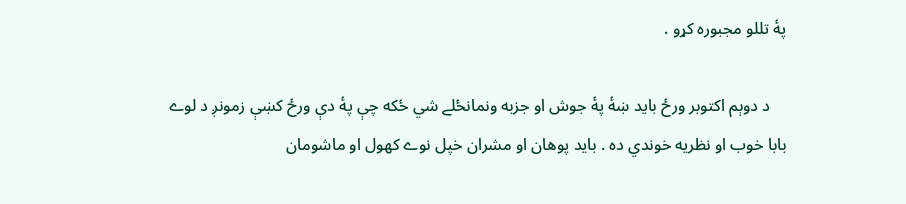پۀ تللو مجبوره کړو .

    د دوېم اکتوبر ورځ بايد ښۀ پۀ جوش او جزبه ونمانځلے شي ځکه چې پۀ دې ورځ کښې زمونږ د لوے بابا خوب او نظريه خوندي ده . بايد پوهان او مشران خپل نوے کهول او ماشومان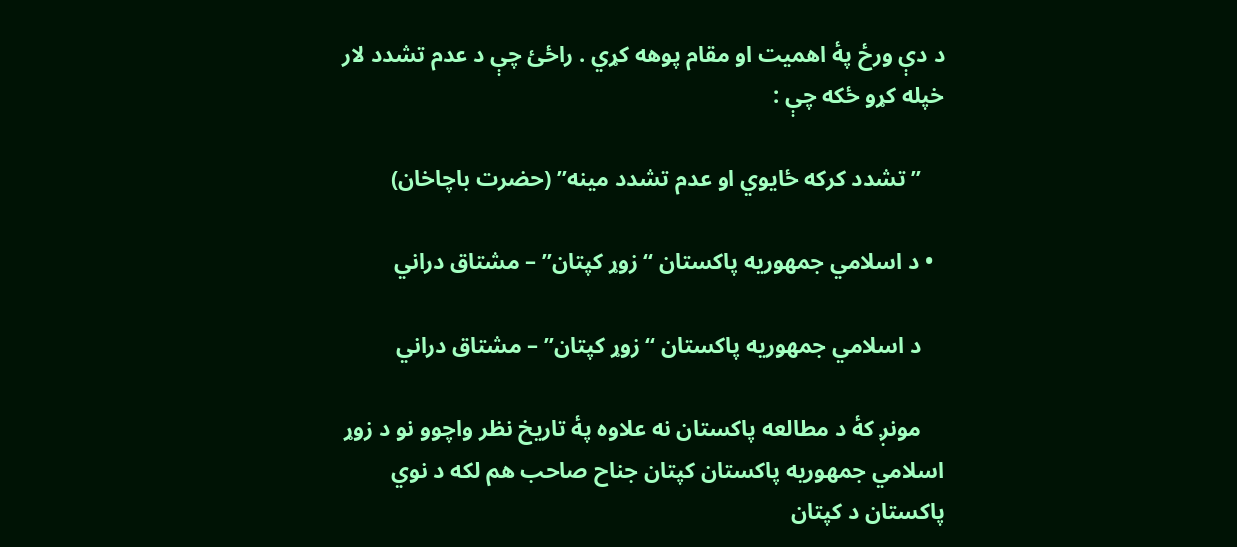د دې ورځ پۀ اهميت او مقام پوهه کړي . راځئ چې د عدم تشدد لار خپله کړو ځکه چې :

    ” تشدد کرکه ځايوي او عدم تشدد مينه” (حضرت باچاخان)

  • د اسلامي جمهوريه پاکستان “زوړ کپتان” – مشتاق دراني

    د اسلامي جمهوريه پاکستان “زوړ کپتان” – مشتاق دراني

    مونږ کۀ د مطالعه پاکستان نه علاوه پۀ تاريخ نظر واچوو نو د زوړ اسلامي جمهوريه پاکستان کپتان جناح صاحب هم لکه د نوي پاکستان د کپتان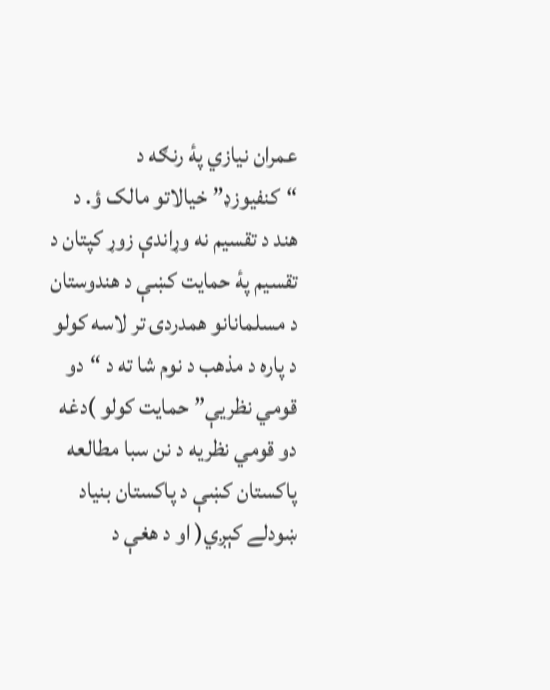عمران نيازي پۀ رنګه د “کنفيوزډ” خيالاتو مالک ؤ. د هند د تقسيم نه وړاندې زوړ کپتان د تقسيم پۀ حمايت کښې د هندوستان د مسلمانانو همدردۍ تر لاسه کولو د پاره د مذهب د نوم شا ته د “دو قومي نظريې” حمايت کولو )دغه دو قومي نظريه د نن سبا مطالعه پاکستان کښې د پاکستان بنياد ښودلے کېږي( او د هغې د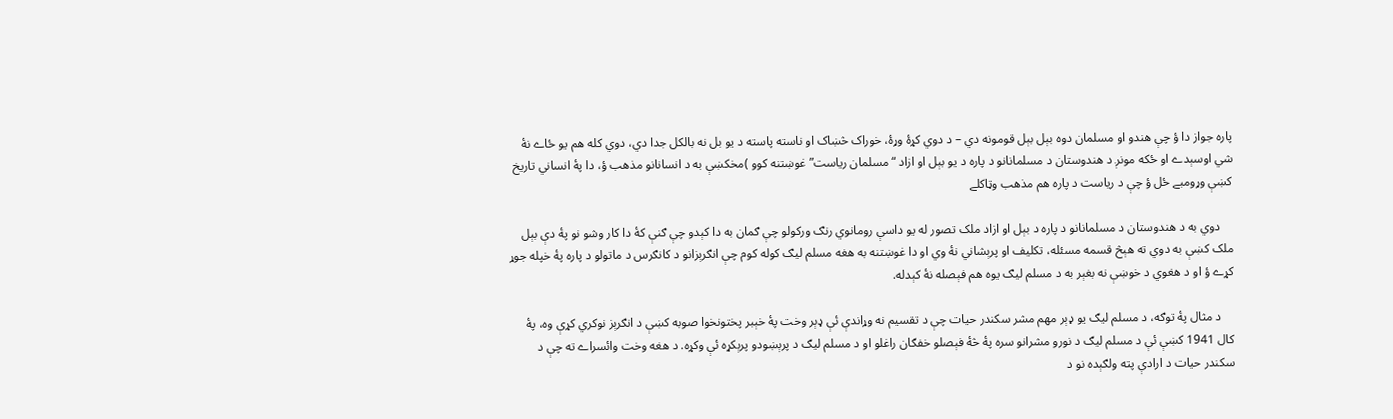پاره جواز دا ؤ چې هندو او مسلمان دوه بېل بېل قومونه دي – د دوي کړۀ وړۀ، خوراک څښاک او ناسته پاسته د يو بل نه بالکل جدا دي، دوي کله هم يو ځاے نۀ شي اوسېدے او ځکه مونږ د هندوستان د مسلمانانو د پاره د يو بېل او ازاد “مسلمان رياست” غوښتنه کوو )مخکښې به د انسانانو مذهب ؤ، دا پۀ انساني تاريخ کښې وړومبے ځل ؤ چې د رياست د پاره هم مذهب وټاکلے

    دوي به د هندوستان د مسلمانانو د پاره د بېل او ازاد ملک تصور له يو داسې رومانوي رنګ ورکولو چې ګمان به دا کېدو چې ګنې کۀ دا کار وشو نو پۀ دې بېل ملک کښې به دوي ته هېڅ قسمه مسئله، تکليف او پرېشاني نۀ وي او دا غوښتنه به هغه مسلم ليګ کوله کوم چې انګرېزانو د کانګرس د ماتولو د پاره پۀ خپله جوړ کړے ؤ او د هغوي د خوښې نه بغېر به د مسلم ليګ يوه هم فېصله نۀ کېدله.

    د مثال پۀ توګه، د مسلم ليګ يو ډېر مهم مشر سکندر حيات چې د تقسيم نه وړاندې ئې ډېر وخت پۀ خېبر پختونخوا صوبه کښې د انګرېز نوکري کړې وه، پۀ کال 1941 کښې ئې د مسلم ليګ د نورو مشرانو سره پۀ څۀ فېصلو خفګان راغلو او د مسلم ليګ د پرېښودو پرېکړه ئې وکړه. د هغه وخت وائسراے ته چې د سکندر حيات د ارادې پته ولګېده نو د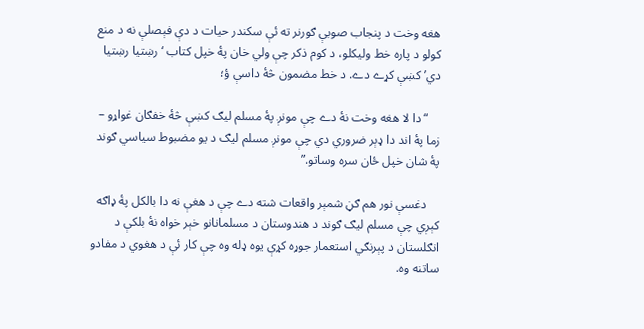هغه وخت د پنجاب صوبې ګورنر ته ئې سکندر حيات د دې فېصلې نه د منع کولو د پاره خط وليکلو، د کوم ذکر چې ولي خان پۀ خپل کتاب ‘رښتيا رښتيا دي’ کښې کړے دے. د خط مضمون څۀ داسې ؤ؛

    “دا لا هغه وخت نۀ دے چې مونږ پۀ مسلم ليګ کښې څۀ خفګان غواړو – زما پۀ اند دا ډېر ضروري دي چې مونږ مسلم ليګ د يو مضبوط سياسي ګوند پۀ شان خپل ځان سره وساتو.”

    دغسې نور هم ګڼ شمېر واقعات شته دے چې د هغې نه دا بالکل پۀ ډاګه کېږي چې مسلم ليګ ګوند د هندوستان د مسلمانانو خېر خواه نۀ بلکې د انګلستان د پېرنګي استعمار جوړه کړې يوه ډله وه چې کار ئې د هغوي د مفادو ساتنه وه.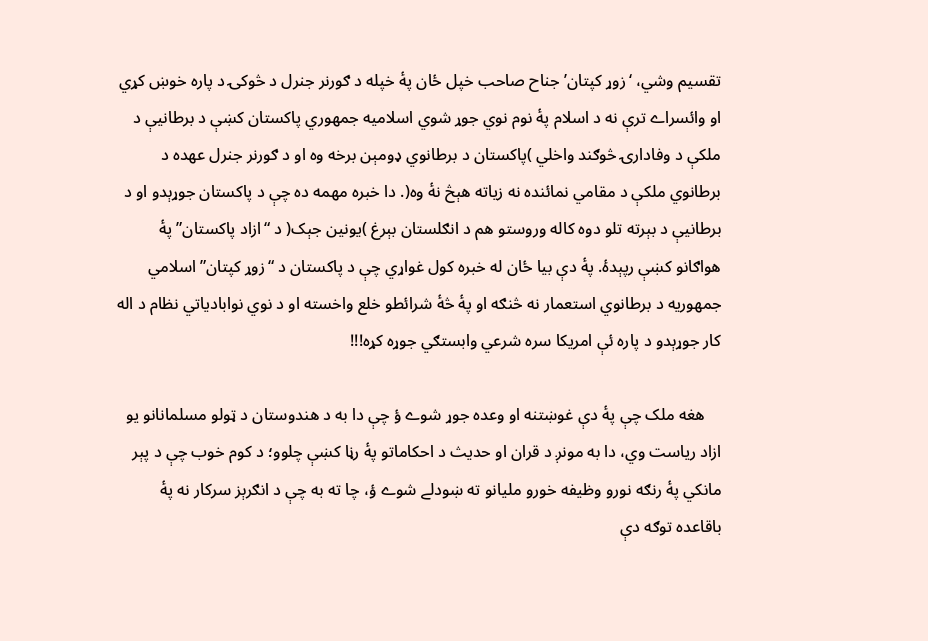تقسيم وشي، ‘زوړ کپتان’ جناح صاحب خپل ځان پۀ خپله د ګورنر جنرل د څوکۍ د پاره خوښ کړي او وائسراے ترې نه د اسلام پۀ نوم نوي جوړ شوي اسلاميه جمهوري پاکستان کښې د برطانيې د ملکې د وفادارۍ څوګند واخلي )پاکستان د برطانوي ډومېن برخه وه او د ګورنر جنرل عهده د برطانوي ملکې د مقامي نمائنده نه زياته هېڅ نۀ وه(. دا خبره مهمه ده چې د پاکستان جوړېدو او د برطانيې د بېرته تلو دوه کاله وروستو هم د انګلستان بېرغ )يونين جېک( د “ازاد پاکستان” پۀ هواګانو کښې رپېدۀ. پۀ دې بيا ځان له خبره کول غواړي چې د پاکستان د “زوړ کپتان” اسلامي جمهوريه د برطانوي استعمار نه څنګه او پۀ څۀ شرائطو خلع واخسته او د نوي نوابادياتي نظام د اله کار جوړېدو د پاره ئې امريکا سره شرعي وابستګي جوړه کړه!!!

    هغه ملک چې پۀ دې غوښتنه او وعده جوړ شوے ؤ چې دا به د هندوستان د ټولو مسلمانانو يو ازاد رياست وي، دا به مونږ د قران او حديث د احکاماتو پۀ رڼا کښې چلوو؛ د کوم خوب چې د پېر مانکي پۀ رنګه نورو وظيفه خورو مليانو ته ښودلے شوے ؤ، چا ته به چې د انګرېز سرکار نه پۀ باقاعده توګه دې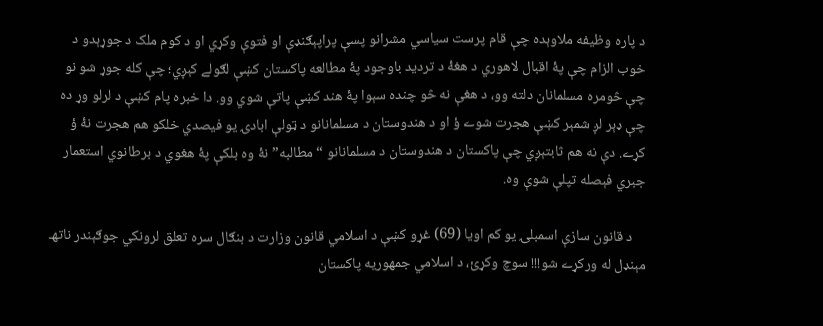د پاره وظيفه ملاوېده چې قام پرست سياسي مشرانو پسې پراپېګنډې او فتوې وکړي او د کوم ملک د جوړېدو د خوب الزام چې پۀ اقبال لاهوري د هغۀ د ترديد باوجود پۀ مطالعه پاکستان کښې لګولے کېږي؛ چې کله جوړ شو نو چې څومره مسلمانان دلته وو، د هغې نه څو چنده سېوا پۀ هند کښې پاتې شوي وو. دا خبره پام کښې د لرلو وړ ده چې ډېر لږ شمېر کښې هجرت شوے ؤ او د هندوستان د مسلمانانو د ټولې ابادۍ يو فيصدي خلکو هم هجرت نۀ ؤ کړے. دې نه هم ثابتېږي چې پاکستان د هندوستان د مسلمانانو “مطالبه” نۀ وه بلکې پۀ هغوي د برطانوي استعمار جبري فېصله تپلې شوې وه.

    د قانون سازې اسمبلۍ يو کم اويا (69) غړو کښې د اسلامي قانون وزارت د بنګال سره تعلق لرونکي جوګېندر ناتهـ مېنډل له ورکړے شو!!! سوچ وکړئ، د اسلامي جمهوريه پاکستان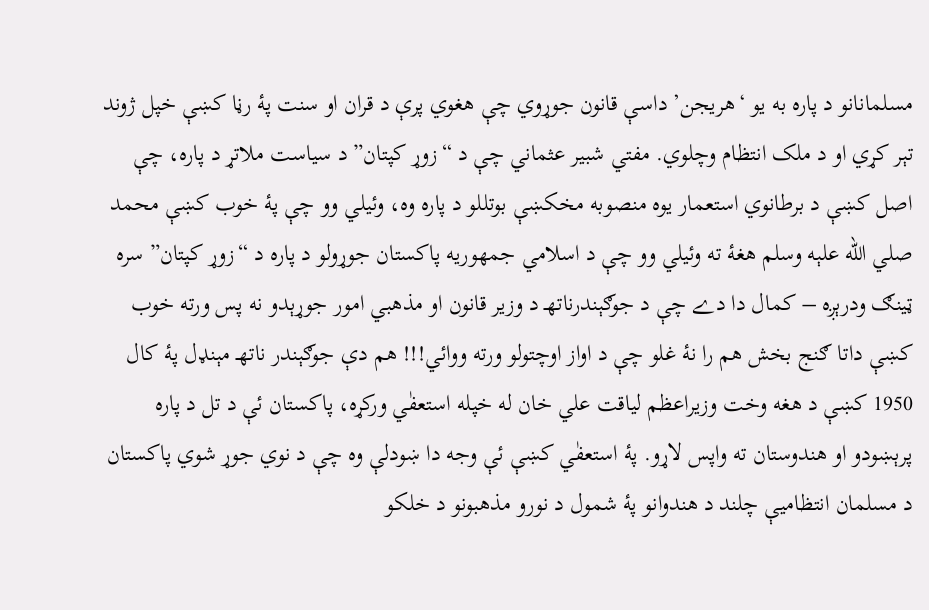مسلمانانو د پاره به يو ‘هريجن’ داسې قانون جوړوي چې هغوي پرې د قران او سنت پۀ رڼا کښې خپل ژوند تېر کړي او د ملک انتظام وچلوي. مفتي شبير عثماني چې د “زوړ کپتان” د سياست ملاتړ د پاره، چې اصل کښې د برطانوي استعمار يوه منصوبه مخکښې بوتللو د پاره وه، وئيلي وو چې پۀ خوب کښې محمد صلي الله علېه وسلم هغۀ ته وئيلي وو چې د اسلامي جمهوريه پاکستان جوړولو د پاره د “زوړ کپتان” سره ټينګ ودرېږه – کمال دا دے چې د جوګېندرناتهـ د وزير قانون او مذهبي امور جوړېدو نه پس ورته خوب کښې داتا ګنج بخش هم را نۀ غلو چې د اواز اوچتولو ورته ووائي!!! هم دې جوګېندر ناتهـ مېنډل پۀ کال 1950 کښې د هغه وخت وزيراعظم لياقت علي خان له خپله استعفٰي ورکړه، پاکستان ئې د تل د پاره پرېښودو او هندوستان ته واپس لاړو. پۀ استعفٰي کښې ئې وجه دا ښودلې وه چې د نوي جوړ شوي پاکستان د مسلمان انتظاميې چلند د هندوانو پۀ شمول د نورو مذهبونو د خلکو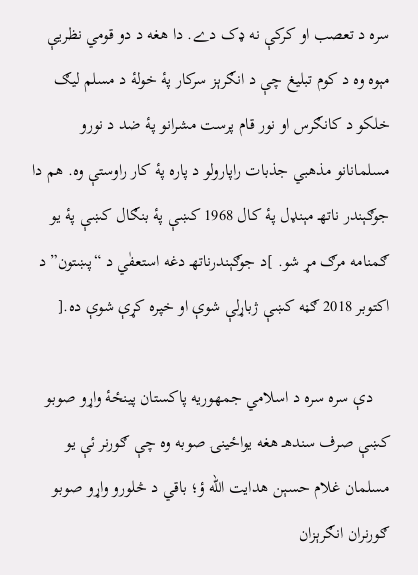سره د تعصب او کرکې نه ډک دے. دا هغه د دو قومي نظريې مېوه وه د کوم تبليغ چې د انګرېز سرکار پۀ خولۀ د مسلم ليګ خلکو د کانګرس او نور قام پرست مشرانو پۀ ضد د نورو مسلمانانو مذهبي جذبات راپارولو د پاره پۀ کار راوستې وه. هم دا جوګېندر ناتهـ مېنډل پۀ کال 1968 کښې پۀ بنګال کښې پۀ يو ګمنامه مرګ مړ شو. ]د جوګېندرناتهـ دغه استعفٰي د “پښتون” د اکتوبر 2018 ګڼه کښې ژباړلې شوې او خپره کړې شوې ده.[

    دې سره سره د اسلامي جمهوريه پاکستان پينځۀ واړو صوبو کښې صرف سندهـ هغه يواځينۍ صوبه وه چې ګورنر ئې يو مسلمان غلام حسېن هدايت الله ؤ؛ باقي د څلورو واړو صوبو ګورنران انګرېزان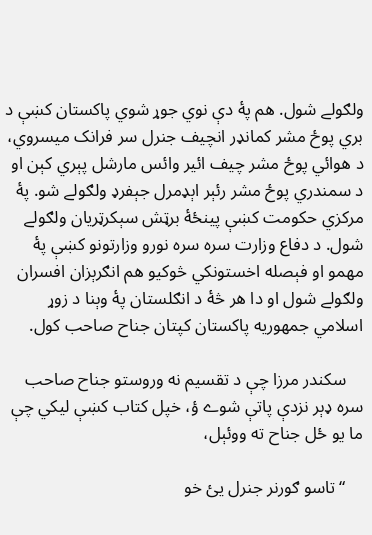ولګولے شول. هم پۀ دې نوي جوړ شوي پاکستان کښې د بري پوځ مشر کمانډر انچيف جنرل سر فرانک ميسروي، د هوائي پوځ مشر چيف ائير وائس مارشل پېري کېن او د سمندري پوځ مشر رئېر اېډمرل جېفرډ ولګولے شو. پۀ مرکزي حکومت کښې پينځۀ برټش سېکرټريان ولګولے شول. د دفاع وزارت سره سره نورو وزارتونو کښې پۀ مهمو او فېصله اخستونکي څوکيو هم انګرېزان افسران ولګولے شول او دا هر څۀ د انګلستان پۀ وېنا د زوړ اسلامي جمهوريه پاکستان کپتان جناح صاحب کول.

    سکندر مرزا چې د تقسيم نه وروستو جناح صاحب سره ډېر نزدې پاتې شوے ؤ، خپل کتاب کښې ليکي چې ما يو ځل جناح ته ووئېل،

    “تاسو ګورنر جنرل يئ خو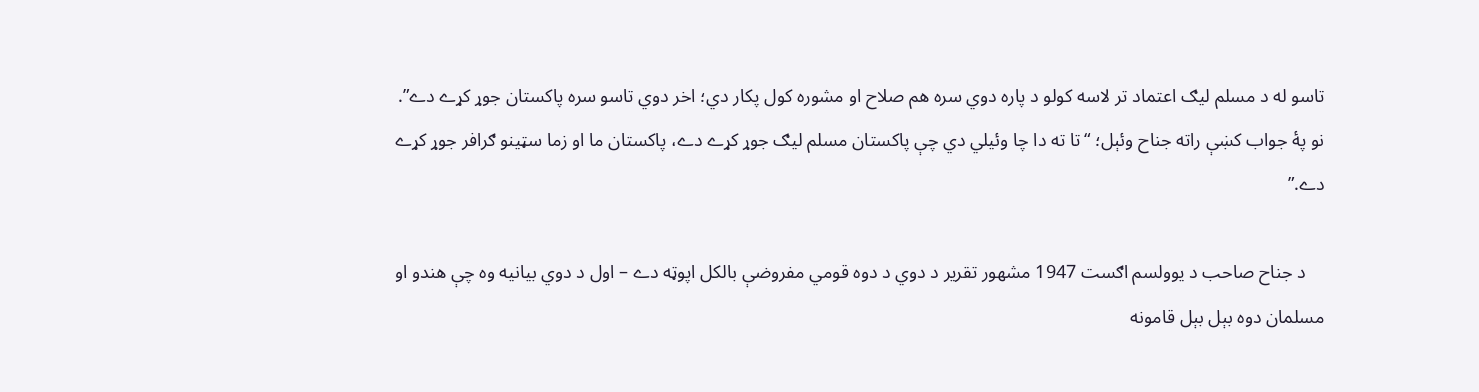تاسو له د مسلم ليګ اعتماد تر لاسه کولو د پاره دوي سره هم صلاح او مشوره کول پکار دي؛ اخر دوي تاسو سره پاکستان جوړ کړے دے”. نو پۀ جواب کښې راته جناح وئېل؛ “تا ته دا چا وئيلي دي چې پاکستان مسلم ليګ جوړ کړے دے، پاکستان ما او زما سټينو ګرافر جوړ کړے دے.”

    د جناح صاحب د يوولسم اګست 1947 مشهور تقرير د دوي د دوه قومي مفروضې بالکل اپوټه دے – اول د دوي بيانيه وه چې هندو او مسلمان دوه بېل بېل قامونه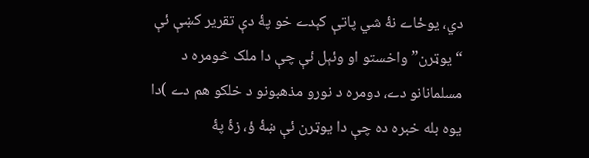دي، يوځاے نۀ شي پاتې کېدے خو پۀ دې تقرير کښې ئې “يوټرن” واخستو او وئېل ئې چې دا ملک څومره د مسلمانانو دے، دومره د نورو مذهبونو د خلکو هم دے )دا يوه بله خبره ده چې دا يوټرن ئې ښۀ ؤ، زۀ پۀ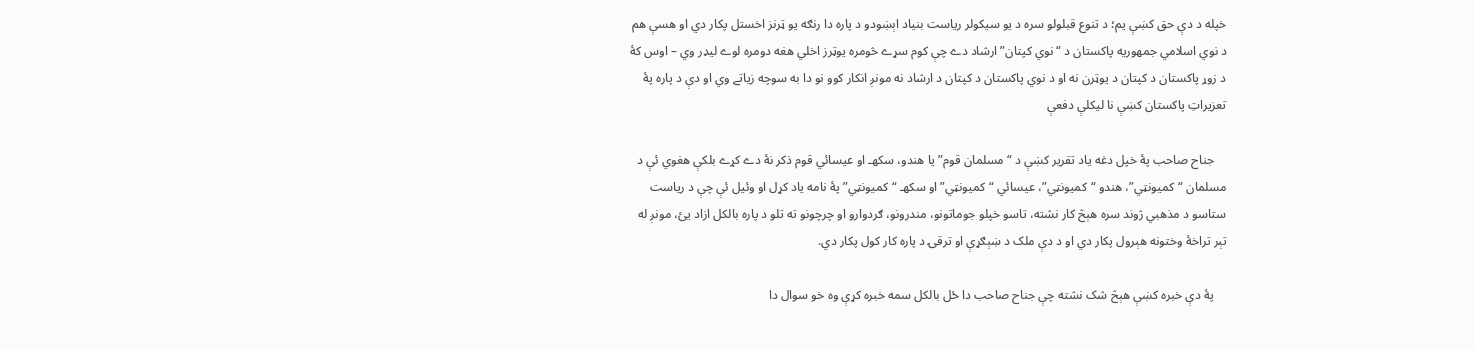خپله د دې حق کښې يم؛ د تنوع قبلولو سره د يو سيکولر رياست بنياد اېښودو د پاره دا رنګه يو ټرنز اخستل پکار دي او هسې هم د نوي اسلامي جمهوريه پاکستان د “نوي کپتان” ارشاد دے چې کوم سړے څومره يوټرز اخلي هغه دومره لوے ليډر وي – اوس کۀ د زوړ پاکستان د کپتان د يوټرن نه او د نوي پاکستان د کپتان د ارشاد نه مونږ انکار کوو نو دا به سوچه زياتے وي او دې د پاره پۀ تعزيراتِ پاکستان کښې نا ليکلې دفعې

    جناح صاحب پۀ خپل دغه ياد تقرير کښې د “مسلمان قوم” يا هندو، سکهـ او عيسائي قوم ذکر نۀ دے کړے بلکې هغوي ئې د مسلمان “کميونټي”، هندو “کميونټي”، عيسائي “کميونټي” او سکهـ “کميونټي” پۀ نامه ياد کړل او وئيل ئې چې د رياست ستاسو د مذهبي ژوند سره هېڅ کار نشته، تاسو خپلو جوماتونو، مندرونو، ګردوارو او چرچونو ته تلو د پاره بالکل ازاد يئ، مونږ له تېر تراخۀ وختونه هېرول پکار دي او د دې ملک د ښېګړې او ترقۍ د پاره کار کول پکار دي.

    پۀ دې خبره کښې هېڅ شک نشته چې جناح صاحب دا ځل بالکل سمه خبره کړې وه خو سوال دا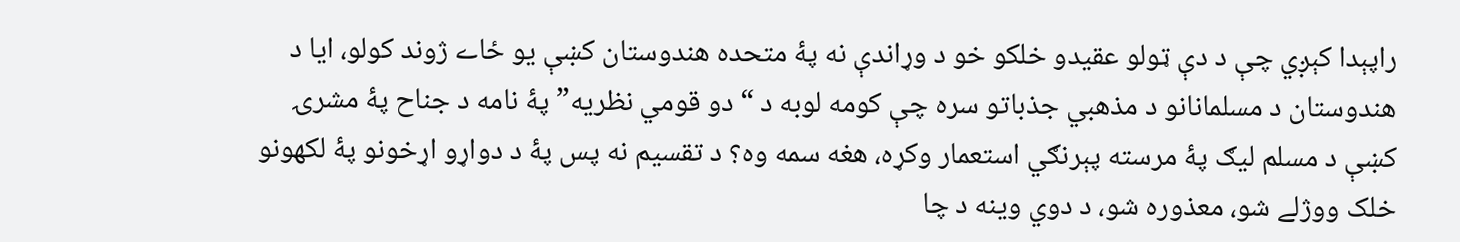راپېدا کېږي چې د دې ټولو عقيدو خلکو خو د وړاندې نه پۀ متحده هندوستان کښې يو ځاے ژوند کولو، ایا د هندوستان د مسلمانانو د مذهبي جذباتو سره چې کومه لوبه د “دو قومي نظريه” پۀ نامه د جناح پۀ مشرۍ کښې د مسلم ليګ پۀ مرسته پېرنګي استعمار وکړه، هغه سمه وه؟ د تقسيم نه پس پۀ د دواړو اړخونو پۀ لکهونو خلک ووژلے شو، معذوره شو، د دوي وينه د چا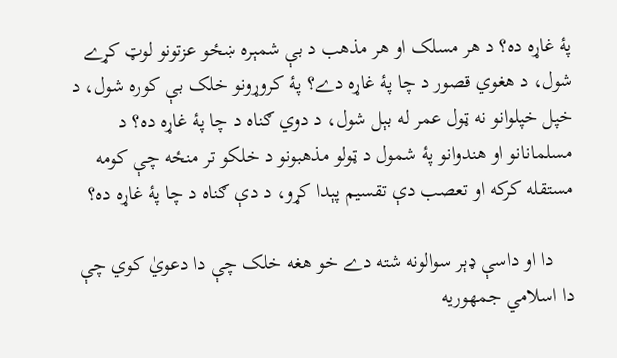پۀ غاړه ده؟ د هر مسلک او هر مذهب د بې شمېره ښځو عزتونو لوټ کړے شول، د هغوي قصور د چا پۀ غاړه دے؟ پۀ کروړونو خلک بې کوره شول، د خپل خپلوانو نه ټول عمر له بېل شول، د دوي ګناه د چا پۀ غاړه ده؟ د مسلمانانو او هندوانو پۀ شمول د ټولو مذهبونو د خلکو تر منځه چې کومه مستقله کرکه او تعصب دې تقسيم پېدا کړو، د دې ګناه د چا پۀ غاړه ده؟

    دا او داسې ډېر سوالونه شته دے خو هغه خلک چې دا دعويٰ کوي چې دا اسلامي جمهوريه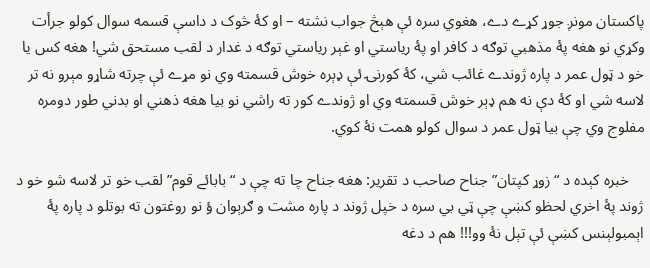پاکستان مونږ جوړ کړے دے، هغوي سره ئې هېڅ جواب نشته – او کۀ څوک د داسې قسمه سوال کولو جرأت وکړي نو هغه پۀ مذهبي توګه د کافر او پۀ رياستي او غېر رياستي توګه د غدار د لقب مستحق شي! هغه کس يا خو د ټول عمر د پاره ژوندے غائب شي، کۀ کورنۍ ئې ډېره خوش قسمته وي نو مړے ئې چرته شاړو مېرو نه تر لاسه شي او کۀ دې نه هم ډېر خوش قسمته وي او ژوندے کور ته راشي نو بيا هغه ذهني او بدني طور دومره مفلوج وي چې بيا ټول عمر د سوال کولو همت نۀ کوي.

    خبره کېده د “زوړ کپتان” جناح صاحب د تقرير: هغه جناح چا ته چې د “بابائے قوم” لقب خو تر لاسه شو خو د ژوند پۀ اخري لحظو کښې چې ټي بي سره د خپل ژوند د پاره مشت و ګرېوان ؤ نو روغتون ته بوتلو د پاره پۀ اېمبولېنس کښې ئې تېل نۀ وو!!! هم د دغه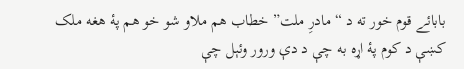بابائے قوم خور ته د “مادرِ ملت” خطاب هم ملاو شو خو هم پۀ هغه ملک کښې د کوم پۀ اړه به چې د دې ورور وئېل چې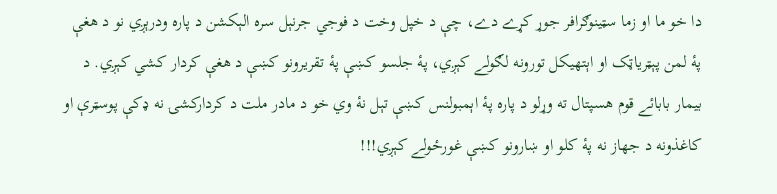دا خو ما او زما سټينوګرافر جوړ کړے دے، چې د خپل وخت د فوجي جرنېل سره الېکشن د پاره ودرېږي نو د هغې پۀ لمن پېټرياټک او اېتهيکل تورونه لګولے کېږي، پۀ جلسو کښې پۀ تقريرونو کښې د هغې کردار کشي کېږي. د بيمار بابائے قوم هسپتال ته وړلو د پاره پۀ اېمبولنس کښې تېل نۀ وي خو د مادر ملت د کردارکشۍ نه ډکې پوسټرې او کاغذونه د جهاز نه پۀ کلو او ښارونو کښې غورځولے کېږي!!!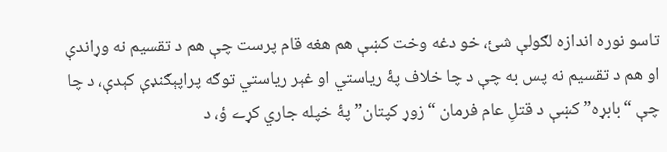تاسو نوره اندازه لګولې شئ، خو دغه وخت کښې هم هغه قام پرست چې هم د تقسيم نه وړاندې او هم د تقسيم نه پس به چې د چا خلاف پۀ رياستي او غېر رياستي توګه پراپېګنډې کېدې، د چا چې “بابړه” کښې د قتلِ عام فرمان “زوړ کپتان” پۀ خپله جاري کړے ؤ، د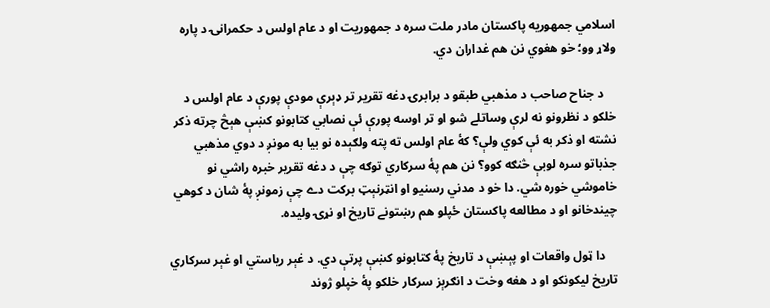اسلامي جمهوريه پاکستان مادر ملت سره د جمهوريت او د عام اولس د حکمرانۍ د پاره ولاړ وو؛ خو هغوي نن هم غداران دي.

    د جناح صاحب د مذهبي طبقو د برابرۍ دغه تقرير تر ډېرې مودې پورې د عام اولس د خلکو د نظرونو نه لرې وساتلے شو او تر اوسه پورې ئې نصابي کتابونو کښې هېڅ چرته ذکر نشته او ذکر به ئې کوي ولې؟ کۀ عام اولس ته پته ولګېده نو بيا به مونږ د دوي مذهبي جذباتو سره لوبې څنګه کوو؟ نن هم پۀ سرکاري توګه چې د دغه تقرير خبره راشي نو خاموشي خوره شي. دا خو د مدني رسنيو او انټرنېټ برکت دے چې زمونږ پۀ شان د کوهي چيندخانو او د مطالعه پاکستان ځپلو هم رښتونے تاريخ او نړۍ وليده.

    دا ټول واقعات او پېښې د تاريخ پۀ کتابونو کښې پرتې دي. د غېر رياستي او غېر سرکاري تاريخ ليکونکو او د هغه وخت د انګرېز سرکار خلکو پۀ خپلو ژوند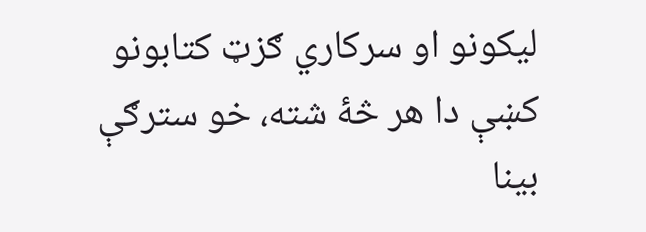ليکونو او سرکاري ګزټ کتابونو کښې دا هر څۀ شته، خو سترګې بينا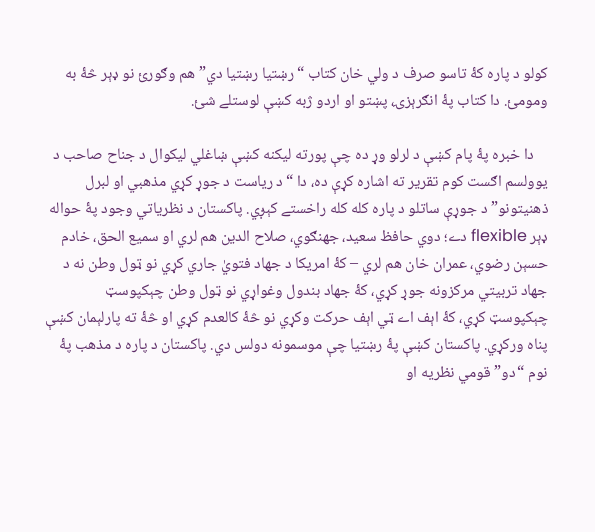کولو د پاره کۀ تاسو صرف د ولي خان کتاب “رښتيا رښتيا دي” هم وګورئ نو ډېر څۀ به ومومئ. دا کتاب پۀ انګرېزۍ، پښتو او اردو ژبه کښې لوستلے شئ.

    دا خبره پۀ پام کښې د لرلو وړ ده چې پورته ليکنه کښې ښاغلي ليکوال د جناح صاحب د يوولسم اګست کوم تقرير ته اشاره کړې ده، دا “د رياست د جوړ کړي مذهبي او لبرل ذهنيتونو” د جوړې ساتلو د پاره کله کله راخستے کېږي. پاکستان د نظرياتي وجود پۀ حواله ډېر flexible دے؛ دوي حافظ سعيد، جهنګوي، صلاح الدين هم لري او سميع الحق، خادم حسېن رضوي، عمران خان هم لري – کۀ امريکا د جهاد فتويٰ جاري کړي نو ټول وطن نه د جهاد تربيتي مرکزونه جوړ کړي، کۀ جهاد بندول وغواړي نو ټول وطن چېکپوسټ چېکپوسټ کړي، کۀ اېف اے ټي اېف حرکت وکړي نو څۀ کالعدم کړي او څۀ ته پارلېمان کښې پناه ورکړي. پاکستان کښې پۀ رښتيا چې موسمونه دولس دي. پاکستان د پاره د مذهب پۀ نوم “دو” قومي نظريه او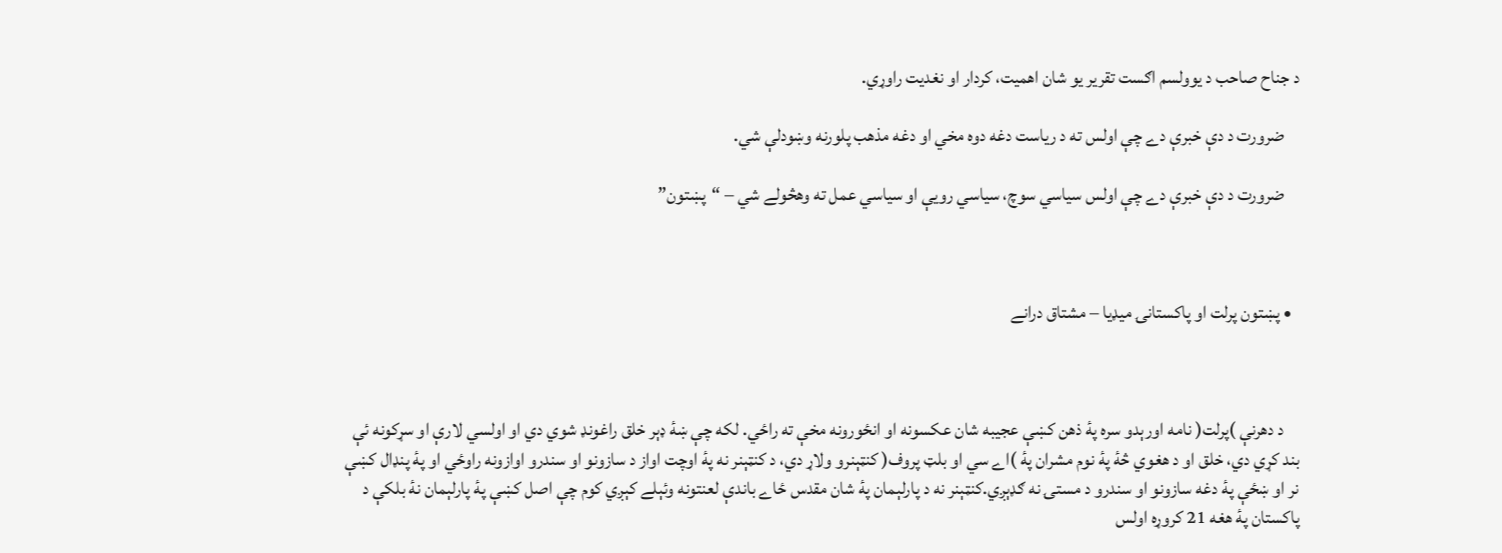د جناح صاحب د يوولسم اګست تقرير يو شان اهميت، کردار او نغديت راوړي.

    ضرورت د دې خبرې دے چې اولس ته د رياست دغه دوه مخي او دغه مذهب پلورنه وښودلې شي.

    ضرورت د دې خبرې دے چې اولس سياسي سوچ، سياسي رويې او سياسي عمل ته وهڅولے شي – “پښتون”



  • پښتون پرلت او پاکستانۍ میډیا – مشتاق درانے



    د دهرنې )پرلت( نامه اورېدو سره پۀ ذهن کښې عجيبه شان عکسونه او انځورونه مخې ته راځي. لکه چې ښۀ ډېر خلق راغونډ شوي دي او اولسي لارې او سړکونه ئې بند کړي دي، خلق او د هغوي څۀ پۀ نوم مشران پۀ )اے سي او بلټ پروف( کنټېنرو ولاړ دي، د کنټېنر نه پۀ اوچت اواز د سازونو او سندرو اوازونه راوځي او پۀ پنډال کښې نر او ښځې پۀ دغه سازونو او سندرو د مستۍ نه ګډېږي.کنټېنر نه د پارلېمان پۀ شان مقدس ځاے باندې لعنتونه وئېلے کېږي کوم چې اصل کښې پۀ پارلېمان نۀ بلکې د پاکستان پۀ هغه 21 کروړه اولس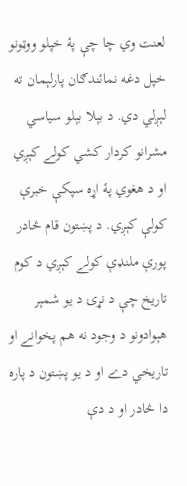لعنت وي چا چې پۀ خپلو ووټونو خپل دغه نمائندګان پارلېمان ته لېږلي دي. د بېلا بېلو سياسي مشرانو کردار کشي کولے کېږي او د هغوي پۀ اړه سپکې خبرې کولې کېږي. د پښتون قام څادر پورې ملنډې کولے کېږي د کوم تاريخ چې د نړۍ د يو شمېر هېوادونو د وجود نه هم پخوانے او تاريخي دے او د يو پښتون د پاره دا څادر او د دې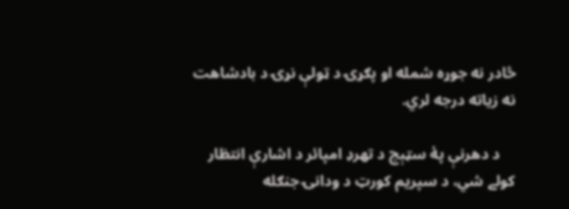څادر نه جوړه شمله او پګړۍ د ټولې نړۍ د بادشاهت نه زياته درجه لري.

    د دهرنې پۀ سټېج د تهرډ امپائر د اشارې انتظار کولے شي، د سپريم کورټ د ودانۍ جنګله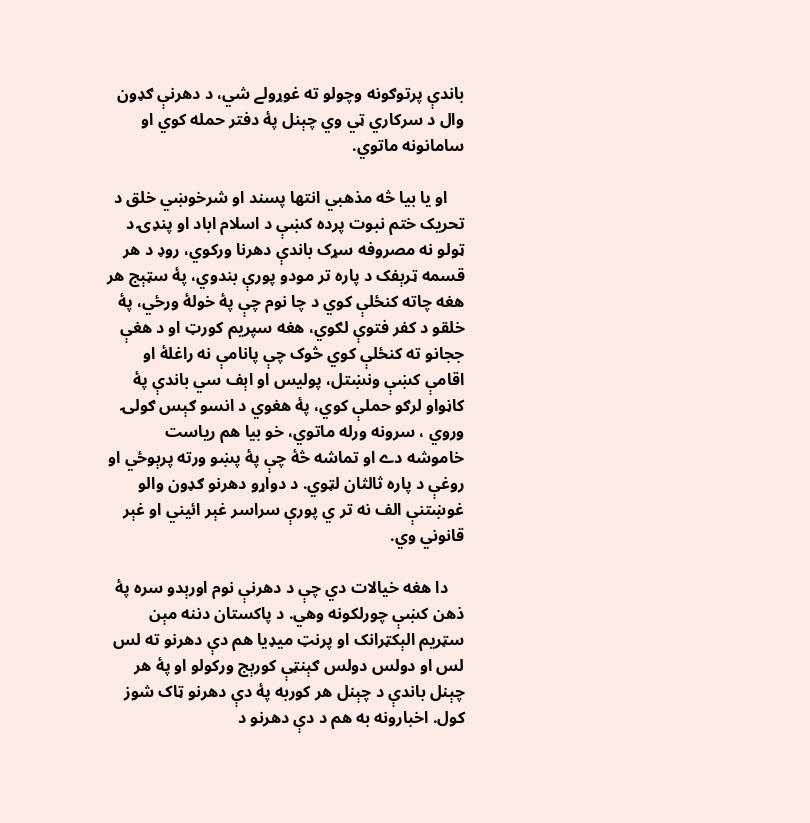باندې پرتوګونه وچولو ته غوړولے شي، د دهرنې ګډون وال د سرکاري ټي وي چېنل پۀ دفتر حمله کوي او سامانونه ماتوي.

    او يا بيا څه مذهبي انتها پسند او شرخوښي خلق د تحريک ختم نبوت پرده کښې د اسلام اباد او پنډۍ د ټولو نه مصروفه سړک باندې دهرنا ورکوي، روډ د هر قسمه ټرېفک د پاره تر مودو پورې بندوي، پۀ سټېج هر هغه چاته کنځلې کوي د چا نوم چې پۀ خولۀ ورځي، پۀ خلقو د کفر فتوې لګوي، هغه سپريم کورټ او د هغې ججانو ته کنځلې کوي څوک چې پانامې نه راغلۀ او اقامې کښې ونښتل، پوليس او اېف سي باندې پۀ کاڼواو لرګو حملې کوي، پۀ هغوي د انسو ګېس ګولۍ وروي ، سرونه ورله ماتوي، خو بيا هم رياست خاموشه دے او تماشه څۀ چې پۀ پښو ورته پرېوځي او روغې د پاره ثالثان لټوي. د دواړو دهرنو ګډون والو غوښتنې الف نه تر ي پورې سراسر غېر ائيني او غېر قانوني وي.

    دا هغه خيالات دي چې د دهرنې نوم اورېدو سره پۀ ذهن کښې چورلکونه وهي. د پاکستان دننه مېن سټريم الېکټرانک او پرنټ ميډيا هم دې دهرنو ته لس لس او دولس دولس ګېنټې کورېج ورکولو او پۀ هر چېنل باندې د چېنل هر کوربه پۀ دې دهرنو ټاک شوز کول. اخبارونه به هم د دې دهرنو د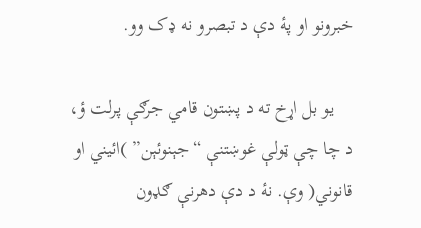خبرونو او پۀ دې د تبصرو نه ډک وو.

    يو بل اړخ ته د پښتون قامي جرګې پرلت ؤ، د چا چې ټولې غوښتنې “جېنوئېن” )ائيني او قانوني( وې. نۀ د دې دهرنې ګډون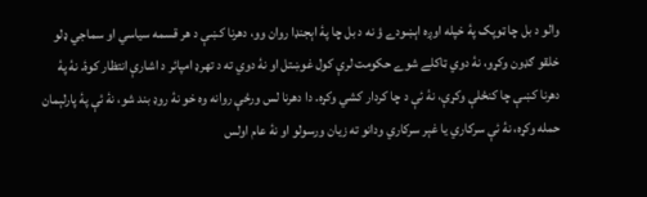والو د بل چا ټوپک پۀ خپله اوږه اېښودے ؤ نه د بل چا پۀ اېجنډا روان وو، دهرنا کښې د هر قسمه سياسي او سماجي ډلو خلقو ګډون وکړو، نۀ دوي ټاکلے شوے حکومت لرې کول غوښتل او نۀ دوي ته د تهرډ امپائر د اشارې انتظار کوۀ. نۀ پۀ دهرنا کښې چا کنځلې وکړې، نۀ ئې د چا کردار کشي وکړه. دا دهرنا لس ورځې روانه وه خو نۀ روډ بند شو، نۀ ئې پۀ پارلېمان حمله وکړه، نۀ ئې سرکاري يا غېر سرکاري ودانو ته زيان ورسولو او نۀ عام اولس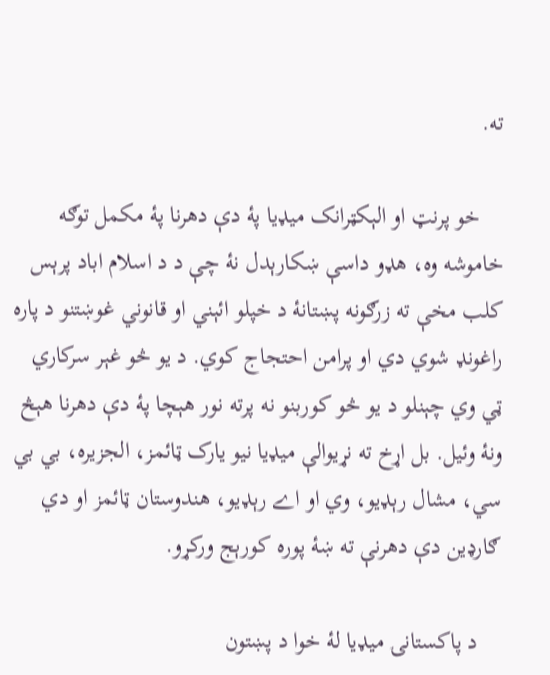ته.

    خو پرنټ او الېکټرانک ميډيا پۀ دې دهرنا پۀ مکمل توګه خاموشه وه، هډو داسې ښکارېدل نۀ چې د د اسلام اباد پرېس کلب مخې ته زرګونه پښتانۀ د خپلو ائېني او قانوني غوښتنو د پاره راغونډ شوي دي او پرامن احتجاج کوي. د يو څو غېر سرکاري ټي وي چېنلو د يو څو کوربنو نه پرته نور هېچا پۀ دې دهرنا هېڅ ونۀ وئیل. بل اړخ ته نړيوالې ميډيا نيو يارک ټائمز، الجزيره، بي بي سي، مشال رېډيو، وي او اے رېډيو، هندوستان ټائمز او دي ګارډین دې دهرنې ته ښۀ پوره کورېج ورکړو.

    د پاکستانۍ ميډيا لۀ خوا د پښتون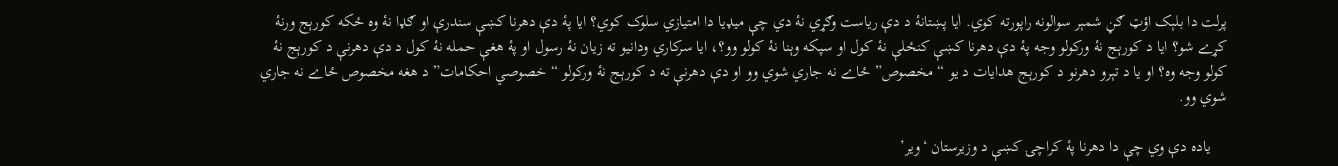پرلت دا بلېک اؤټ ګڼ شمېر سوالونه راپورته کوي. اٰیا پښتانۀ د دې رياست وګړي نۀ دي چې ميډيا دا امتيازي سلوک کوي؟ ايا پۀ دې دهرنا کښې سندرې او ګډا نۀ وه ځکه کورېج ورنۀ کړے شو؟ ایا د کورېج نۀ ورکولو وجه پۀ دې دهرنا کښې کنځلې نۀ کول او سپکه وېنا نۀ کولو وو؟، ايا سرکاري ودانیو ته زيان نۀ رسول او پۀ هغې حمله نۀ کول د دې دهرنې د کورېج نۀ کولو وجه وه؟ او يا د تېرو دهرنو د کورېج هدایات د يو “مخصوص” ځاے نه جاري شوي وو او دې دهرنې ته د کورېج نۀ ورکولو “خصوصي احکامات” د هغه مخصوص ځاے نه جاري شوي وو.

    ياده دې وي چې دا دهرنا پۀ کراچۍ کښې د وزيرستان ‘وير’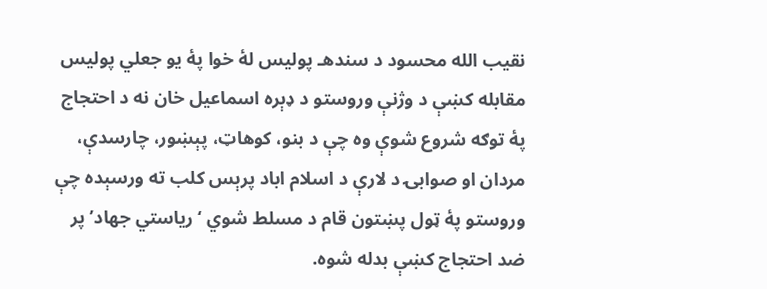نقيب الله محسود د سندهـ پوليس لۀ خوا پۀ يو جعلي پولیس مقابله کښې د وژنې وروستو د ډېره اسماعيل خان نه د احتجاج پۀ توګه شروع شوې وه چې د بنو، کوهاټ، پېښور، چارسدې، مردان او صوابۍ د لارې د اسلام اباد پرېس کلب ته ورسېده چې وروستو پۀ ټول پښتون قام د مسلط شوي ‘رياستي جهاد’ پر ضد احتجاج کښې بدله شوه.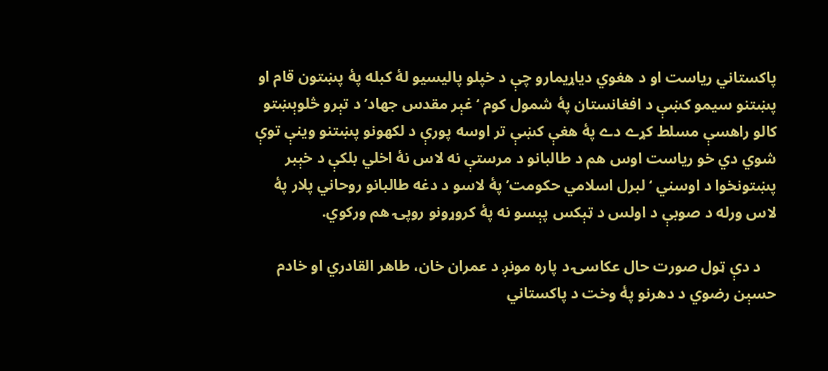پاکستاني رياست او د هغوي دياړيمارو چې د خپلو پاليسیو لۀ کبله پۀ پښتون قام او پښتنو سيمو کښې د افغانستان پۀ شمول کوم ‘غېر مقدس جهاد’ د تېرو څلوېښتو کالو راهسې مسلط کړے دے پۀ هغې کښې تر اوسه پورې د لکهونو پښتنو وينې توې شوي دي خو رياست اوس هم د طالبانو د مرستې نه لاس نۀ اخلي بلکې د خېبر پښتونخوا د اوسني ‘لبرل اسلامي حکومت’ پۀ لاسو د دغه طالبانو روحاني پلار پۀ لاس ورله د صوبې د اولس د ټېکس پېسو نه پۀ کروړونو روپۍ هم ورکوي.

    د دې ټول صورت حال عکاسۍ د پاره مونږ د عمران خان، طاهر القادري او خادم حسېن رضوي د دهرنو پۀ وخت د پاکستاني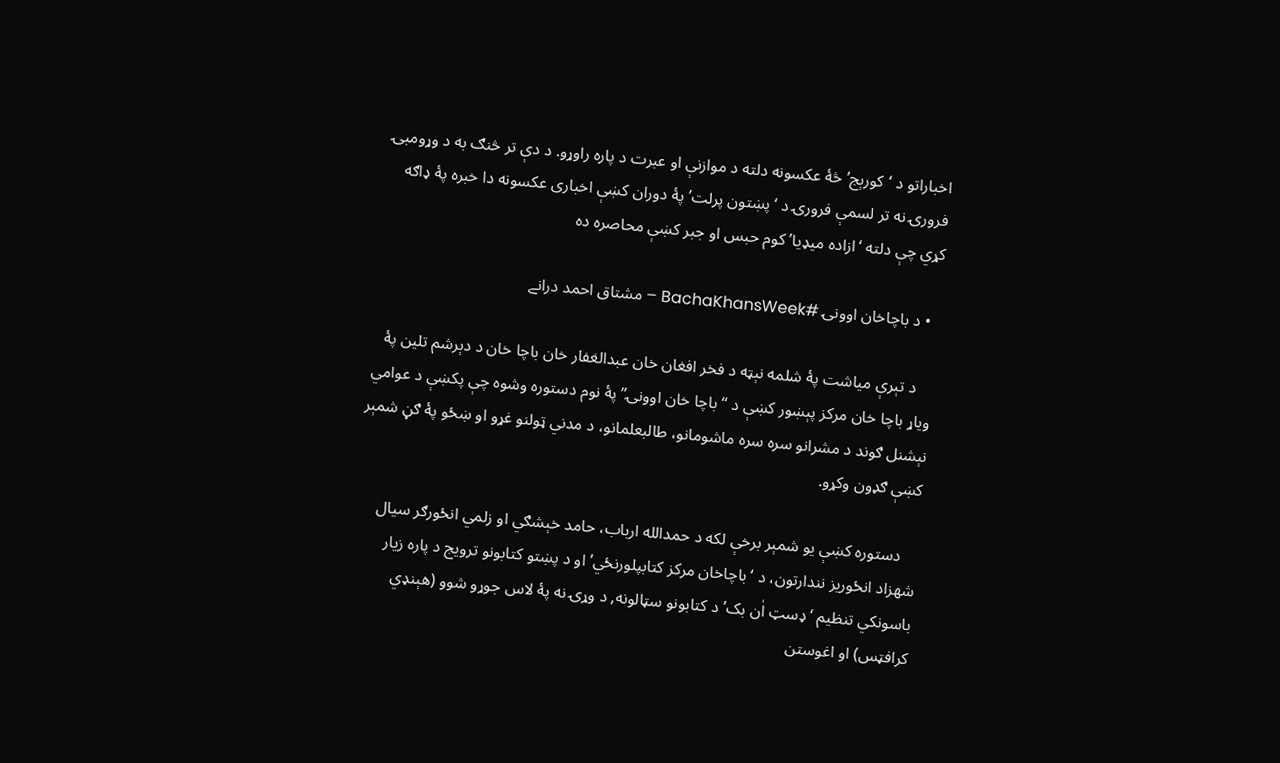اخباراتو د ‘کورېج’ څۀ عکسونه دلته د موازنې او عبرت د پاره راوړو. د دې تر څنګ به د وړومبۍ فرورۍ نه تر لسمې فرورۍ د ‘پښتون پرلت’ پۀ دوران کښې اخباری عکسونه دا خبره پۀ ډاګه کړي چې دلته ‘ازاده میډیا’ کوم حبس او جبر کښې محاصره ده

  • د باچاخان اوونۍ #BachaKhansWeek – مشتاق احمد درانے

    د تېرې مياشت پۀ شلمه نېټه د فخر افغان خان عبدالغفار خان باچا خان د دېرشم تلين پۀ وياړ باچا خان مرکز پېښور کښې د “باچا خان اوونۍ” پۀ نوم دستوره وشوه چې پکښې د عوامي نېشنل ګوند د مشرانو سره سره ماشومانو، طالبعلمانو، د مدني ټولنو غړو او ښځو پۀ ګڼ شمېر کښې ګډون وکړو.

    دستوره کښې يو شمېر برخې لکه د حمدالله ارباب، حامد خېشګي او زلمي انځورګر سیال شهزاد انځوريز نندارتون، د ‘باچاخان مرکز کتابپلورنځي’ او د پښتو کتابونو ترویج د پاره زیار باسونکي تنظیم ‘ډسټ اٰن بک’ د کتابونو سټالونه, د وړۍ نه پۀ لاس جوړو شوو (هېنډي کرافټس) او اغوستن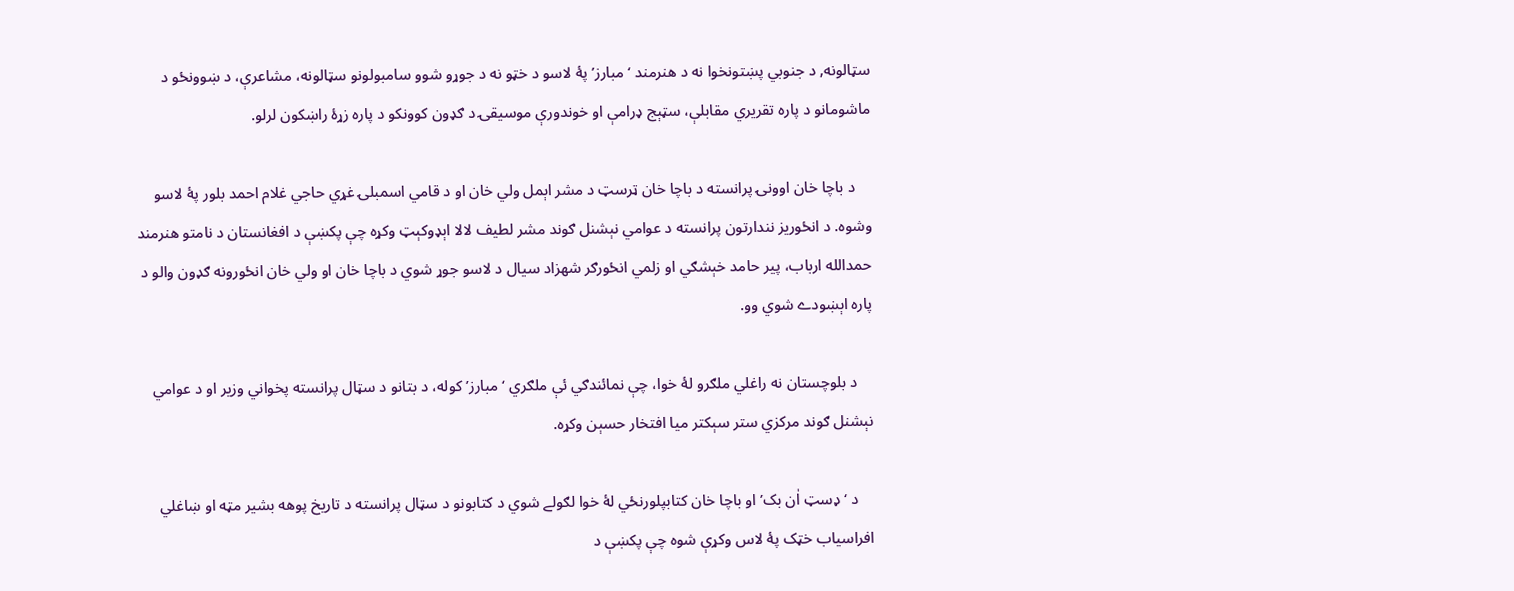سټالونه, د جنوبي پښتونخوا نه د هنرمند ‘مبارز’ پۀ لاسو د خټو نه د جوړو شوو سامبولونو سټالونه، مشاعرې، د ښوونځو د ماشومانو د پاره تقريري مقابلې، سټېج ډرامې او خوندورې موسيقۍ د ګډون کوونکو د پاره زړۀ راښکون لرلو.

    د باچا خان اوونۍ پرانسته د باچا خان ټرسټ د مشر اېمل ولي خان او د قامي اسمبلۍ غړي حاجي غلام احمد بلور پۀ لاسو وشوه. د انځوريز نندارتون پرانسته د عوامي نېشنل ګوند مشر لطيف لالا اېډوکېټ وکړه چې پکښې د افغانستان د نامتو هنرمند حمدالله ارباب، پير حامد خېشګي او زلمي انځورګر شهزاد سيال د لاسو جوړ شوي د باچا خان او ولي خان انځورونه ګډون والو د پاره اېښودے شوي وو.

    د بلوچستان نه راغلي ملګرو لۀ خوا، چې نمائندګي ئې ملګري ‘مبارز’ کوله، د بتانو د سټال پرانسته پخواني وزير او د عوامي نېشنل ګوند مرکزي ستر سېکتر ميا افتخار حسېن وکړه.

    د ‘ډسټ اٰن بک’ او باچا خان کتابپلورنځي لۀ خوا لګولے شوي د کتابونو د سټال پرانسته د تاريخ پوهه بشير مټه او ښاغلي افراسياب خټک پۀ لاس وکړې شوه چې پکښې د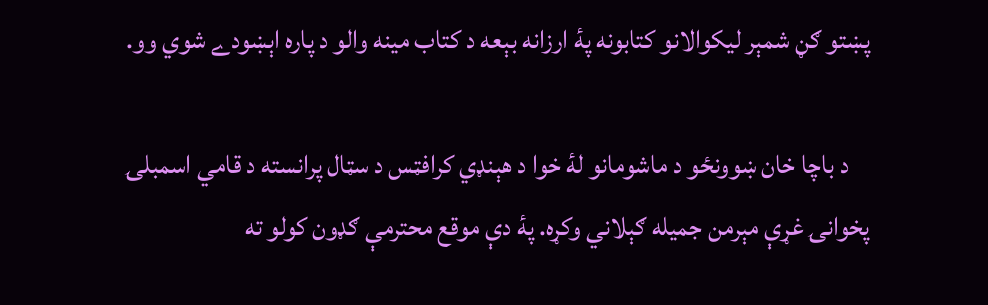پښتو ګڼ شمېر ليکوالانو کتابونه پۀ ارزانه بېعه د کتاب مينه والو د پاره اېښودے شوي وو.

    د باچا خان ښوونځو د ماشومانو لۀ خوا د هېنډي کرافټس د سټال پرانسته د قامي اسمبلۍ پخوانۍ غړې مېرمن جميله ګېلاني وکړه. پۀ دې موقع محترمې ګډون کولو ته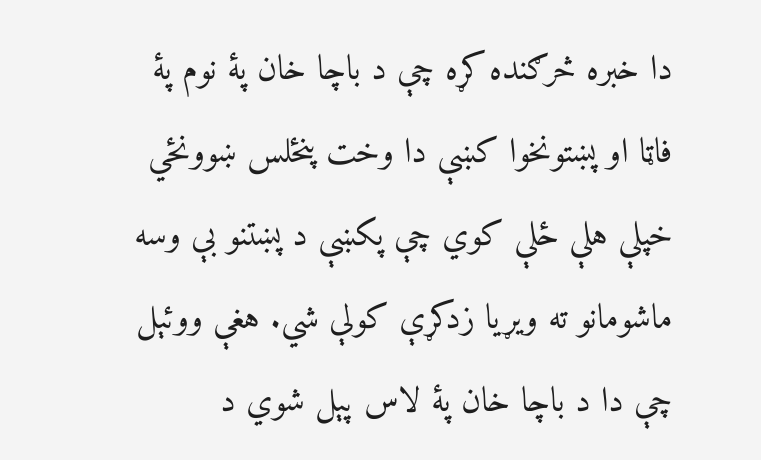دا خبره څرګنده کړه چې د باچا خان پۀ نوم پۀ فاټا او پښتونخوا کښې دا وخت پنځلس ښوونځي خپلې هلې ځلې کوي چې پکښې د پښتنو بې وسه ماشومانو ته ويړيا زدکړې کولې شي. هغې ووئېل چې دا د باچا خان پۀ لاس پېل شوي د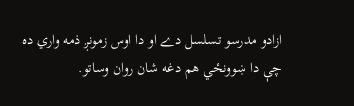ازادو مدرسو تسلسل دے او دا اوس زمونږ ذمه واري ده چې دا ښوونځي هم دغه شان روان وساتو.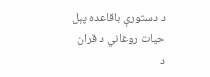د دستورې باقاعده پېل حیات روغاني د قران د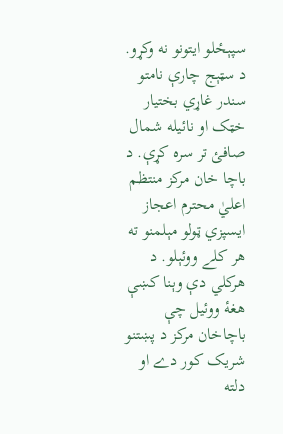سپېځلو ايتونو نه وکړو. د سټېج چارې نامتو سندر غاړي بختيار خټک او نائیله شمال صافئ تر سره کړې. د باچا خان مرکز منتظم اعليٰ محترم اعجاز ايسپزي ټولو مېلمنو ته هر کلے ووئېلو. د هرکلي دې وېنا کښې هغۀ ووئیل چې باچاخان مرکز د پښتنو شریک کور دے او دلته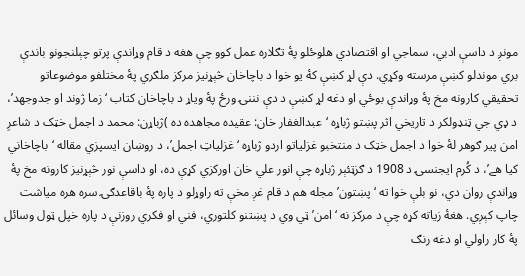مونږ د داسې ادبي، سماجي او اقتصادي هلوځلو پۀ تګلاره عمل کوو چې هغه د قام وړاندې پرتو چېلنجونو باندې بري موندلو کښې مرسته وکړي. دې لړ کښې کۀ یو خوا د باچاخان څېړنیز مرکز ملګري پۀ مختلفو موضوعاتو تحقیقي کارونه مخ پۀ وړاندې بوځي او دغه لړ کښې د دې نننۍ ورځ پۀ ویاړ د باچاخان کتاب ‘زما ژوند او جدوجهد’، د ډي جي ټنډولکر د تاریخي اثر پښتو ژباړه ‘عبدالغفار خان: عقیده مجاهده ده )ژباړن: محمد د اجمل خټک د شاعرِ امن پیر ګوهر لۀ خوا د اجمل خټک د منتخبو غزلیاتو اردو ژباړه ‘غزلیاتِ اجمل’، د روښان ایسپزي مقاله ‘باچاخاني کیا هے’، د کُرم ایجنسۍ د 1908 د ګزټئېر ژباړه چې انور علي خان اورکزي کړې ده، او داسې نور څېړنیز کارونه مخ پۀ وړاندې روان دي، نو بلې خوا ته ‘پښتون’ مجله هم د قام غږ مخې ته راوړلو د پاره پۀ باقاعدګۍ سره هره میاشت چاپ کېږي. هغۀ زیاته کړه چې د مرکز نه ‘امن’ ټي وي د پښتنو کلتوري، فني او فکري روزنې د پاره خپل ټول وسائل پۀ کار راولي او دغه رنګ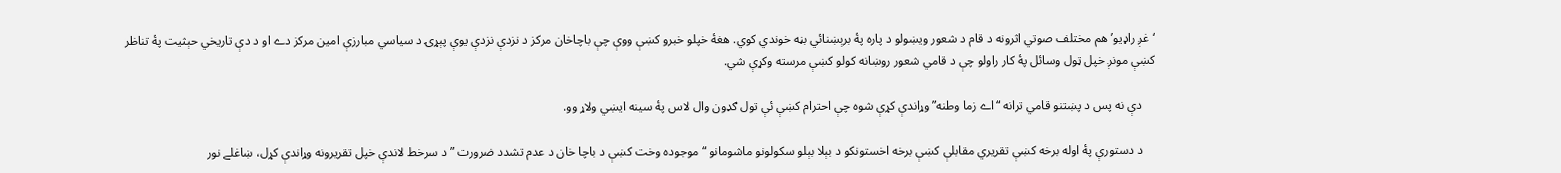‘غږ راډیو’ هم مختلف صوتي اثرونه د قام د شعور ویښولو د پاره پۀ برېښنائي بڼه خوندي کوي. هغۀ خپلو خبرو کښې ووې چې باچاخان مرکز د نزدې نزدې یوې پېړۍ د سیاسي مبارزې امین مرکز دے او د دې تاریخي حېثیت پۀ تناظر کښې مونږ خپل ټول وسائل پۀ کار راولو چې د قامي شعور روښانه کولو کښې مرسته وکړې شي.

    دې نه پس د پښتنو قامي ترانه “اے زما وطنه” وړاندې کړې شوه چې احترام کښې ئې تول ګډون وال لاس پۀ سینه ایښي ولاړ وو.

    د دستورې پۀ اوله برخه کښې تقريري مقابلې کښې برخه اخستونکو د بېلا بېلو سکولونو ماشومانو “موجوده وخت کښې د باچا خان د عدم تشدد ضرورت ” د سرخط لاندې خپل تقريرونه وړاندې کړل، ښاغلے نور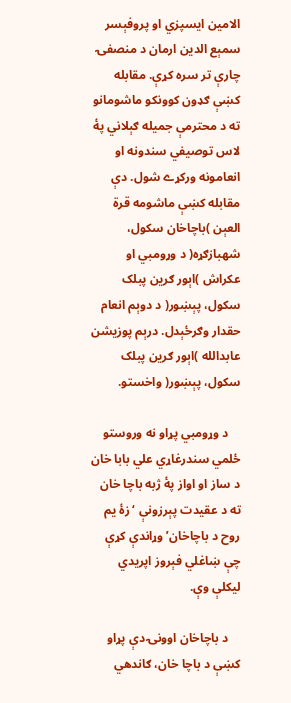الامین ایسپزي او پروفېسر سمېع الدين ارمان د منصفۍ چارې تر سره کړې. مقابله کښې ګډون کوونکو ماشومانو ته د محترمې جميله ګېلاني پۀ لاس توصيفي سندونه او انعامونه ورکړے شول. دې مقابله کښې ماشومه قرة العېن )باچاخان سکول، شهبازګړه( د وړومبي او عکراش )اېور ګرین پبلک سکول، پېښور( د دوېم انعام حقدار وګرځېدل. درېم پوزیشن عابدالله )اېور ګرین پبلک سکول، پېښور( واخستو.

    د وړومبي پړاو نه وروستو ځلمي سندرغاړي علي بابا خان د ساز او اواز پۀ ژبه باچا خان ته د عقيدت پېرزونې ‘زۀ یم روح د باچاخان’ وړاندې کړې چې ښاغلي فېروز اپریدي لیکلې وې.

    د باچاخان اوونۍ دې پړاو کښې د باچا خان، ګاندهي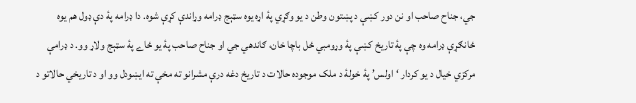جي، جناح صاحب او نن دور کښې د پښتون وطن د يو وګړي پۀ اړه يوه سټېج ډرامه وړاندې کړې شوه. دا ډرامه پۀ دې ډول هم يوه ځانګړې ډرامه وه چې پۀ تاريخ کښې پۀ وړومبي ځل باچا خان، ګاندهي جي او جناح صاحب پۀ يو ځاے پۀ سټېج ولاړ وو. د ډرامې مرکزي خیال د یو کردار ‘اولس’ پۀ خولۀ د ملک موجوده حالات د تاریخ دغه درې مشرانو ته مخې ته ایښودل وو او د تاریخي حالاتو د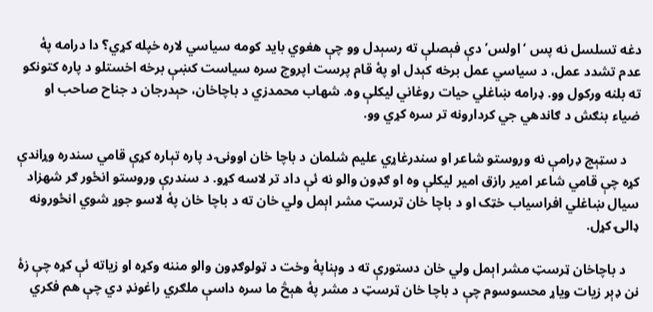دغه تسلسل نه پس ‘اولس’ دې فېصلې ته رسېدل وو چې هغوي باید کومه سیاسي لاره خپله کړي؟ دا درامه پۀ عدم تشدد عمل، د سیاسي عمل برخه کېدل او پۀ قام پرست اپروچ سره سیاست کښې برخه اخستلو د پاره کتونکو ته بلنه ورکول وو. ډرامه ښاغلي حیات روغاني لیکلې وه. شهاب محمدزي د باچاخان، حېدرجان د جناح صاحب او ضیاء بنګش د ګاندهي جي کردارونه تر سره کړي وو.

    د سټېج ډرامې نه وروستو شاعر او سندرغاړي عليم شلمان د باچا خان اوونۍ د پاره تېاره کړې قامي سندره وړاندې کړه چې قامي شاعر امیر رازق امیر لیکلې وه او ګډون والو نه ئې داد تر لاسه کړو. د سندرې وروستو انځور ګر شهزاد سيال ښاغلي افراسياب خټک او د باچا خان ټرسټ مشر اېمل ولي خان ته د باچا خان پۀ لاسو جوړ شوي انځورونه ډالۍ کړل.

    د باچاخان ټرسټ مشر اېمل ولي خان دستورې ته د وېناپۀ وخت د ټولوګډون والو مننه وکړه او زياته ئې کړه چې زۀ نن ډېر زيات وياړ محسوسوم چې د باچا خان ټرسټ د مشر پۀ هېڅ ما سره داسې ملګري راغونډ دي چې هم فکري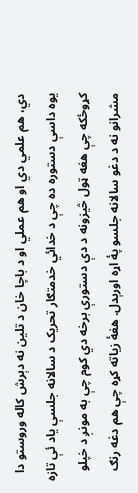دي، هم علمي دي او هم عملي او د باچا خان د تلين نه دېرش کاله وروستو دا يوه داسې دستوره ده چې د خدائي خدمتګار تحريک د سالانه جلسې ياد ئې تازه کړوځکه چې هغه ټول څيزونه د دې دستورې برخه دي کوم چې به مونږ د خپلو مشرانو نه د دغو سالانه جلسو پۀ اړه اورېدل. هغۀ زياته کړه چې هم دغه رنګ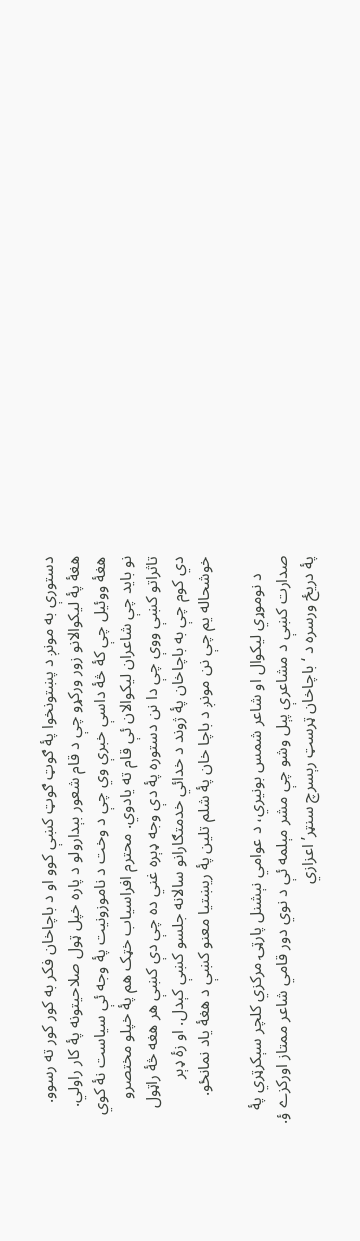دستورې به مونږ د پښتونخوا پۀ ګوټ ګوټ کښې کوو او د باچاخان فکر به کور کور ته رسوو. هغۀ پۀ ليکوالانو زور ورکړو چې د قام شعور بېدارولو د پاره خپل ټول صلاحیتونه پۀ کار راولي. هغۀ ووئیل چې کۀ څۀ داسې خبرې وي چې د وخت د ناموزونیت پۀ وجه ئې سیاست نۀ کوي نو باید چې شاعران لیکوالان ئې قام ته یادوي. محترم افراسیاب خټک هم پۀ خپلو مختصرو تاثراتو کښې ووې چې دا نن دستوره پۀ دې وجه ډېره غني ده چې دې کښې هر هغه څۀ راټول دي کوم چې به باچاخان پۀ ژوند د خدائي خدمتګارانو سالانه جلسو کښې کېدل. او زۀ ډېر خوشحاله يم چې نن مونږ د باچا خان پۀ شلم تلين پۀ ریښتيا معنو کښې د هغۀ ياد نمانځو.

    د نوموړي ليکوال او شاعر شمس بونيري، د عوامي نېشنل پارټۍ مرکزي کلچر سېکرټري پۀ صدارت کښې د مشاعرې پېل وشو چې مشر مېلمه ئې د نوي دور قامي شاعر ممتاز اورکزے ؤ. پۀ دریځ ورسره د ‘باچاخان ټرسټ رېسرچ سنټر’ اعزازي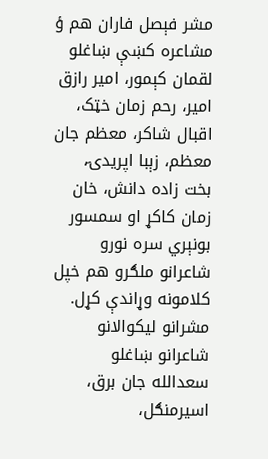مشر فېصل فاران هم ؤ مشاعره کښې ښاغلو لقمان کېمور، امیر رازق امیر، رحم زمان خټک، اقبال شاکر، معظم جان معظم، زېبا اپریدۍ، بخت زاده دانش، خان زمان کاکړ او سمسور بونېري سره نورو شاعرانو ملګرو هم خپل کلامونه وړاندې کړل. مشرانو لیکوالانو شاعرانو ښاغلو سعدالله جان برق، اسیرمنګل،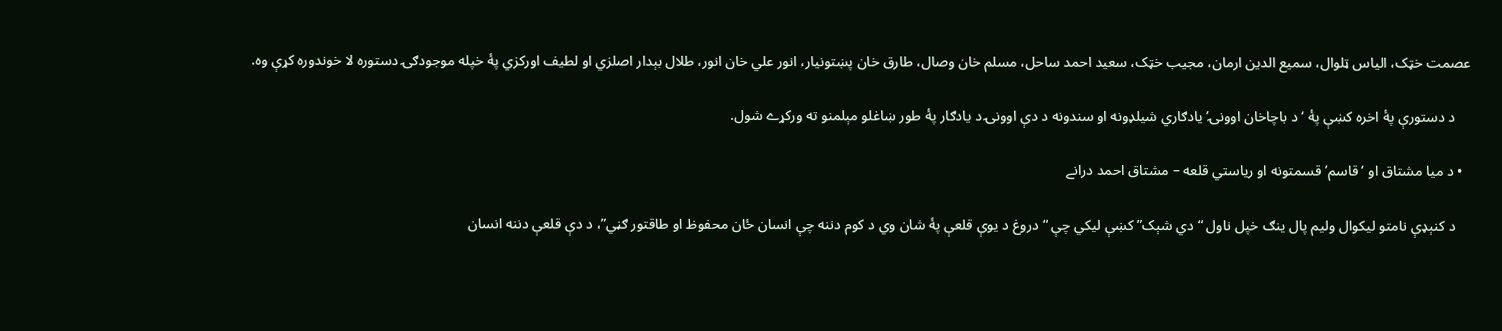عصمت خټک، الیاس ټلوال، سمیع الدین ارمان، مجیب خټک، سعید احمد ساحل، مسلم خان وصال، طارق خان پښتونیار، انور علي خان انور، طلال بېدار اصلزي او لطیف اورکزي پۀ خپله موجودګۍ دستوره لا خوندوره کړې وه.

    د دستورې پۀ اخره کښې پۀ ‘د باچاخان اوونۍ’ یادګاري شیلډونه او سندونه د دې اوونۍ د یادګار پۀ طور ښاغلو مېلمنو ته ورکړے شول.

  • د میا مشتاق او ‘قاسم’ قسمتونه او ریاستي قلعه – مشتاق احمد درانے

    د کنېډې نامتو ليکوال وليم پال ينګ خپل ناول “دي شېک” کښې ليکي چې “دروغ د يوې قلعې پۀ شان وي د کوم دننه چې انسان ځان محفوظ او طاقتور ګڼي”، د دې قلعې دننه انسان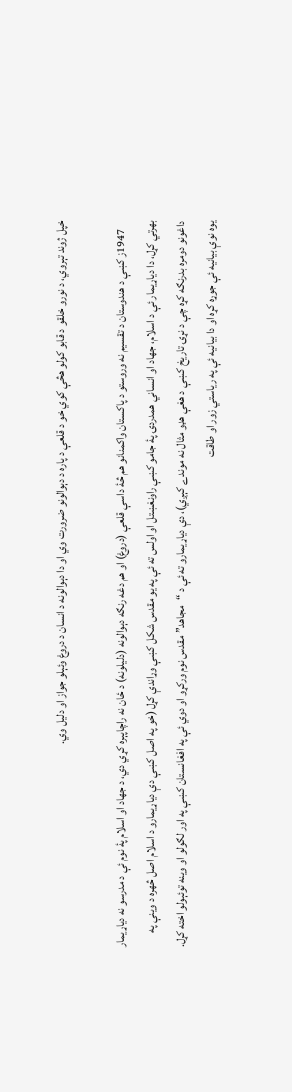خپل ژوند تېروي، د نورو خلقو د قابو کولو هڅې کوي خو د قلعې د پاره د دېوالونو ضرورت وي او دا دېوالونه د انسان د دروغ وئېلو جواز او دليل وي.

    1947ز کښې د هندوستان د تقسيم نه وروستو د پاکستان واکمنانو هم څۀ داسې قلعې (دروغ) او هم دغه رنګه دېوالونه (دليلونه) د ځان نه راچاپېره کړي دي، د جهاد او اسلام پۀ نوم ئې د مدرسو نه دیاړیمار بهرتي کړل، دا دياړيمار ئې د اسلام، جهاد او انساني همدردۍ پۀ جامو کښې راونغښتل او اولس ته ئې په يو مقدس شکل کښې وړاندې کړل (خو په اصل کښې دې دياړيمارو د اسلام اصل څهره د وينې په داغونو دومره بدرنګه کړه چې د نړۍ تاريخ کښې د هغې هډو مثال نه موندے کېږي)، دې دياړيمارو ته ئې د “مجاهد” مقدس نوم ورکړو او دوي ئې په افغانستان کښې په اور لګولو او وينه توئېولو اخته کړل. يوه نوې بيانيه ئې جوړه کړه او دا بيانيه ئې په رياستي زور او طاقت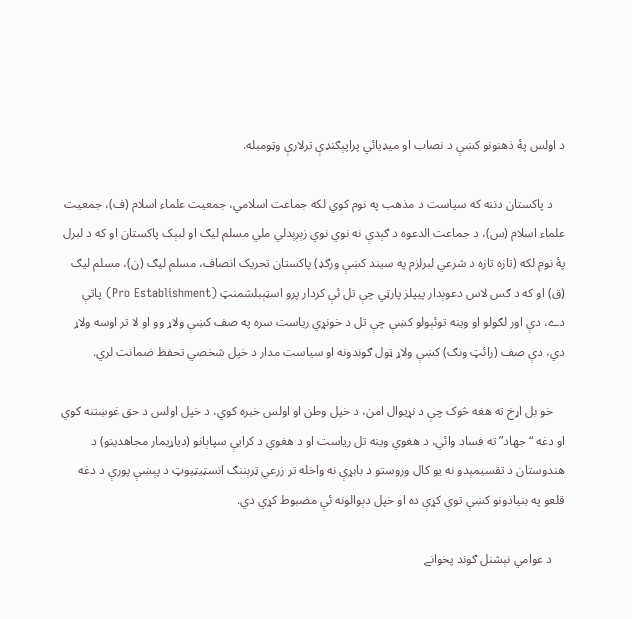د اولس پۀ ذهنونو کښې د نصاب او میډیائي پراپېګنډې ترلارې وټومبله.

    د پاکستان دننه که سياست د مذهب په نوم کوي لکه جماعت اسلامي، جمعيت علماء اسلام (ف)، جمعيت علماء اسلام (س)، د جماعت الدعوه د ګېدې نه نوي نوي زېږېدلي ملي مسلم ليګ او لبېک پاکستان او که د لبرل پۀ نوم لکه (تازه تازه د شرعي لبرلزم په سيند کښې ورګډ) پاکستان تحريک انصاف، مسلم ليګ (ن)، مسلم ليګ (ق) او که د ګس لاس دعوېدار پيپلز پارټي چې تل ئې کردار پرو اسټېبلشمنټ (Pro Establishment) پاتې دے، دې اور لګولو او وينه توئېولو کښې چې تل د خونړي رياست سره په صف کښې ولاړ وو او لا تر اوسه ولاړ دي، دې صف (رائټ ونګ) کښې ولاړ ټول ګوندونه او سياست مدار د خپل شخصي تحفظ ضمانت لري.

    خو بل اړخ ته هغه څوک چې د نړيوال امن، د خپل وطن او اولس خبره کوي، د خپل اولس د حق غوښتنه کوي او دغه “جهاد” ته فساد وائي، د هغوي وينه تل رياست او د هغوي د کرایې سپاېانو (دياړيمار مجاهدينو) د هندوستان د تقسيمېدو نه يو کال وروستو د بابړې نه واخله تر زرعي ټرېننګ انسټيټيوټ د پېښې پورې د دغه قلعو په بنيادونو کښې توې کړې ده او خپل دېوالونه ئې مضبوط کړي دي.

    د عوامي نېشنل ګوند پخوانے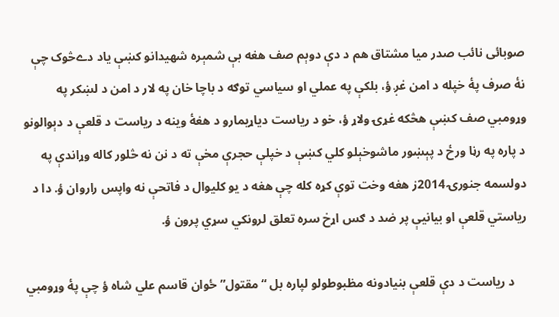صوبائی نائب صدر ميا مشتاق هم د دې دوېم صف هغه بې شمېره شهيدانو کښې ياد دےڅوک چې نۀ صرف پۀ خپله د امن غږ ؤ، بلکې په عملي او سياسي توګه د باچا خان په لار د امن د لښکر په وړومبي صف کښې هڅکه غړۍ ولاړ ؤ، خو د رياست دياړيمارو د هغۀ وينه د رياست د قلعې د دېوالونو د پاره په رڼا ورځ د پېښور ماشوخېلو کلي کښې د خپلې حجرې مخې ته د نن نه څلور کاله وړاندې په دولسمه جنورۍ 2014ز هغه وخت توې کړه کله چې هغه د يو کليوال د فاتحې نه واپس راروان ؤ. دا د رياستي قلعې او بيانيې پر ضد د ګس اړخ سره تعلق لرونکي سړي پرون ؤ.

    د رياست د دې قلعې بنيادونه مظبوطولو لپاره بل “مقتول” ځوان قاسم علي شاه ؤ چې پۀ وړومبي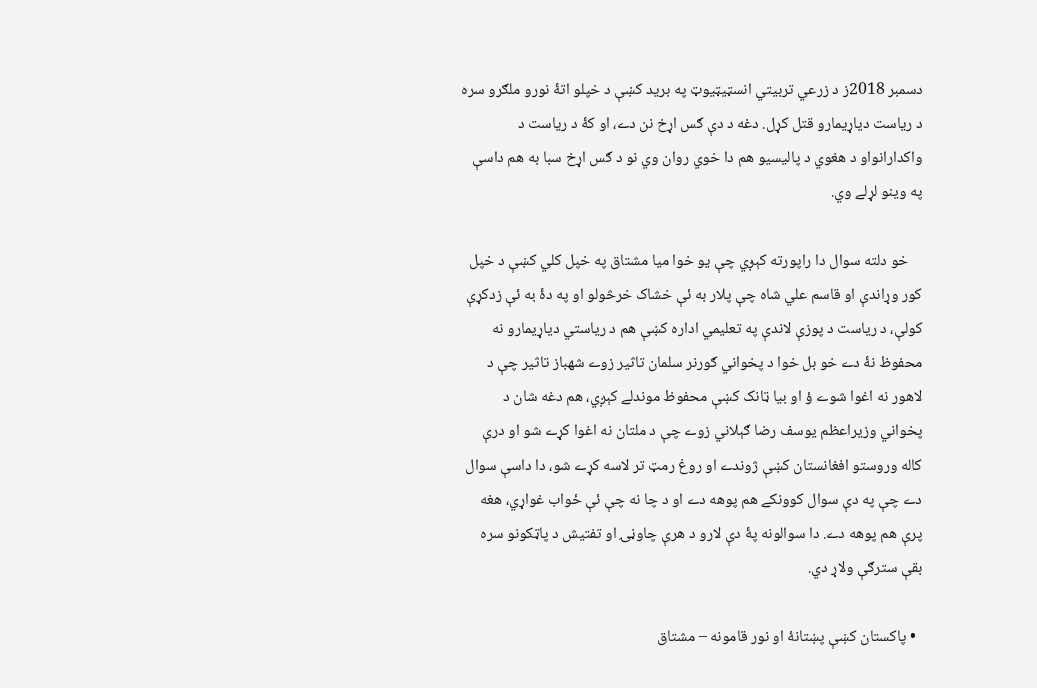دسمبر 2018ز د زرعي تربيتي انسټيټيوټ په بريد کښې د خپلو اتۀ نورو ملګرو سره د رياست دياړيمارو قتل کړل. دغه د دې ګس اړخ نن دے، او کۀ د رياست د واکدارانواو د هغوي د پاليسیو هم دا خوي روان وي نو د ګس اړخ سبا به هم داسې په وينو لړلے وي.

    خو دلته سوال دا راپورته کېږي چې يو خوا ميا مشتاق په خپل کلي کښې د خپل کور وړاندې او قاسم علي شاه چې پلار به ئې خشاک خرڅولو او په دۀ به ئې زدکړې کولې، د رياست د پوزې لاندې په تعليمي اداره کښې هم د رياستي دياړيمارو نه محفوظ نۀ دے خو بل خوا د پخواني ګورنر سلمان تاثير زوے شهباز تاثير چې د لاهور نه اغوا شوے ؤ او بیا ټانک کښې محفوظ موندلے کېږي، هم دغه شان د پخواني وزيراعظم يوسف رضا ګېلاني زوے چې د ملتان نه اغوا کړے شو او درې کاله وروستو افغانستان کښې ژوندے او روغ رمټ تر لاسه کړے شو، دا داسې سوال دے چې په دې سوال کوونکے هم پوهه دے او د چا نه چې ئې ځواب غواړي، هغه پرې هم پوهه دے. دا سوالونه پۀ دې لارو د هرې چاوڼۍ او تفتیش د پاټکونو سره بقې سترګې ولاړ دي.

  • پاکستان کښې پښتانهٔ او نور قامونه – مشتاق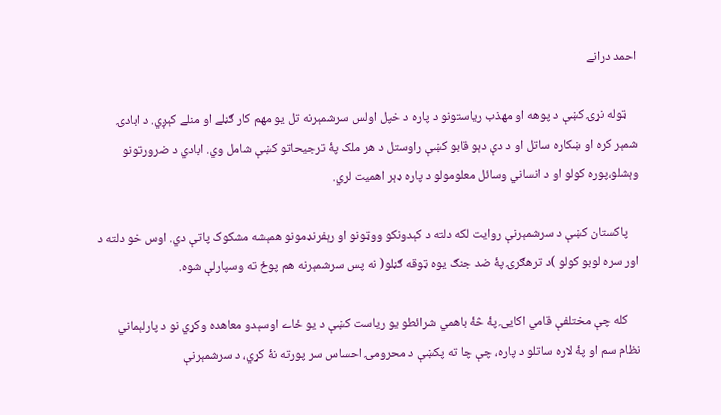احمد درانے

    ټوله نړۍ کښې د پوهه او مهذب ریاستونو د پاره د خپل اولس سرشمېرنه تل یو مهم کار ګڼلے او منلے کېږي. د ابادۍ شمېر کره او ښکاره ساتل او د دې دېو قابو کښې راوستل د هر ملک پۀ ترجیحاتو کښې شامل وي. ابادي د ضرورتونو وېشلو،پوره کولو او د انساني وسائل معلومولو د پاره ډېر اهمیت لري.

    پاکستان کښې د سرشمېرنې روایت لکه دلته د کېدونکو ووټونو او رېفرنډمونو همېشه مشکوک پاتې دي. اوس خو دلته د اور سره لوبو کولو )د ترهګرۍ پۀ ضد جنګ یوه ټوقه ګڼلو( نه پس سرشمېرنه هم پوځ ته وسپارلې شوه.

    کله چې مختلفې قامي اکایۍ پۀ څۀ باهمي شرائطو یو ریاست کښې د یو ځاے اوسېدو معاهده وکړي نو د پارلېماني نظام سم او پۀ لاره ساتلو د پاره، چې چا ته پکښې د محرومۍ احساس سر پورته نۀ کړي، د سرشمېرنې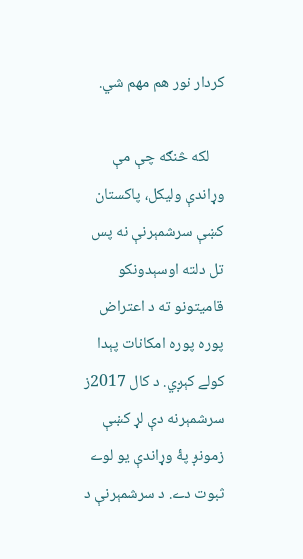کردار نور هم مهم شي.

    لکه څنګه چې مې وړاندې ولیکل، پاکستان کښې سرشمېرنې نه پس تل دلته اوسېدونکو قامیتونو ته د اعتراض پوره پوره امکانات پېدا کولے کېږي. د کال 2017ز سرشمېرنه دې لړ کښې زمونږ پۀ وړاندې یو لوے ثبوت دے. د سرشمېرنې د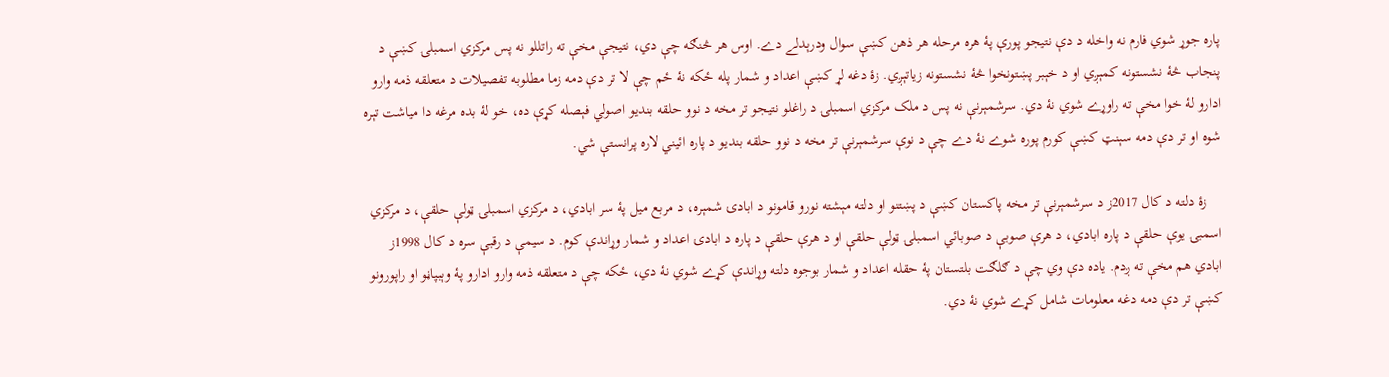پاره جوړ شوي فارم نه واخله د دې نتیجو پورې پۀ هره مرحله هر ذهن کښې سوال ودرېدلے دے. اوس هر څنګه چې دي، نتیجې مخې ته راتللو نه پس مرکزي اسمبلۍ کښې د پنجاب څۀ نشستونه کمېږي او د خېبر پښتونخوا څۀ نشستونه زیاتېږي. زۀ دغه لړ کښې اعداد و شمار پله ځکه نۀ ځم چې لا تر دې دمه زما مطلوبه تفصیلات د متعلقه ذمه وارو ادارو لۀ خوا مخې ته راوړے شوي نۀ دي. سرشمېرنې نه پس د ملک مرکزي اسمبلۍ د راغلو نتیجو تر مخه د نوو حلقه بندیو اصولي فېصله کړې ده، خو لۀ بده مرغه دا میاشت تېره شوه او تر دې دمه سېنټ کښې کورم پوره شوے نۀ دے چې د نوې سرشمېرنې تر مخه د نوو حلقه بندیو د پاره ائیني لاره پرانستې شي.

    زۀ دلته د کال 2017ز د سرشمېرنې تر مخه پاکستان کښې د پښتنو او دلته مېشته نورو قامونو د ابادۍ شمېره، د مربع میل پۀ سر ابادي، د مرکزي اسمبلۍ ټولې حلقې، د مرکزي اسمبۍ یوې حلقې د پاره ابادي، د هرې صوبې د صوبائي اسمبلۍ ټولې حلقې او د هرې حلقې د پاره د ابادۍ اعداد و شمار وړاندې کوم. د سیمې د رقبې سره د کال 1998ز ابادي هم مخې ته ږدم. یاده دې وي چې د ګلګت بلتستان پۀ حقله اعداد و شمار بوجوه دلته وړاندې کړے شوي نۀ دي، ځکه چې د متعلقه ذمه وارو ادارو پۀ وېبپاڼو او راپورونو کښې تر دې دمه دغه معلومات شامل کړے شوي نۀ دي.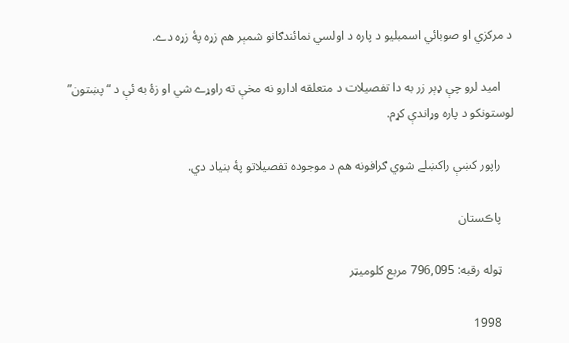د مرکزي او صوبائي اسمبلیو د پاره د اولسي نمائندګانو شمېر هم زړه پۀ زړه دے.

    امید لرو چې ډېر زر به دا تفصیلات د متعلقه ادارو نه مخې ته راوړے شي او زۀ به ئې د “پښتون” لوستونکو د پاره وړاندې کړم.

    راپور کښې راکښلے شوي ګرافونه هم د موجوده تفصیلاتو پۀ بنیاد دي.

    پاڪستان

    ټوله رقبه: 796,095 مربع کلوميټر

    1998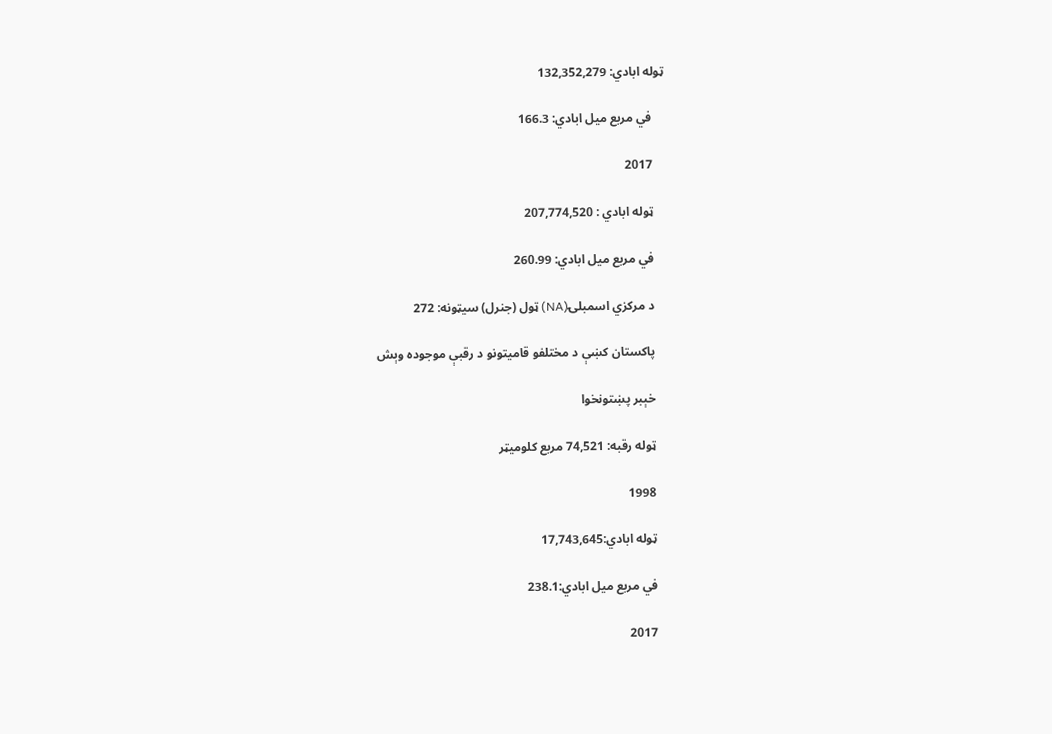ټوله ابادي: 132,352,279

    في مربع ميل ابادي: 166.3

    2017

    ټوله ابادي : 207,774,520

    في مربع ميل ابادي: 260.99

    د مرکزي اسمبلۍ(NA) ټول (جنرل) سيټونه: 272

    پاکستان کښې د مختلفو قامیتونو د رقبې موجوده وېش

    خېبر پښتونخوا

    ټوله رقبه: 74,521 مربع کلوميټر

    1998

    ټوله ابادي:17,743,645

    في مربع ميل ابادي:238.1

    2017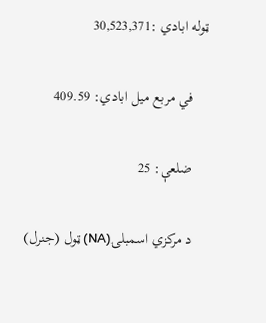ټوله ابادي :30,523,371

    في مربع ميل ابادي: 409.59

    ضلعې: 25

    د مرکزي اسمبلۍ(NA) ټول (جنرل)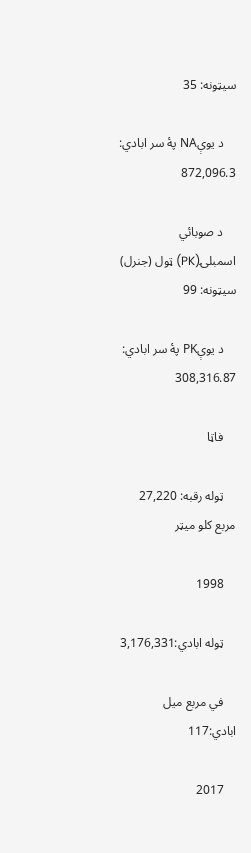سيټونه: 35

    د يوېNA پۀ سر ابادي: 872,096.3

    د صوبائي اسمبلۍ(PK) ټول (جنرل) سيټونه: 99

    د يوېPK پۀ سر ابادي: 308,316.87

    فاټا

    ټوله رقبه: 27,220 مربع کلو ميټر

    1998

    ټوله ابادي:3,176,331

    في مربع ميل ابادي:117

    2017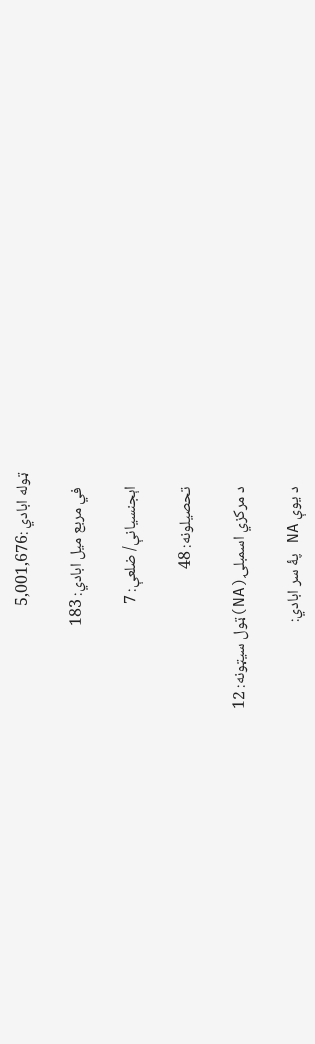ټوله ابادي :5,001,676

    في مربع ميل ابادي: 183

    اېجنسيانې/ ضلعې: 7

    تحصيلونه: 48

    د مرکزي اسمبلۍ(NA)ټول سيټونه: 12

    د يوې NA پۀ سر ابادي: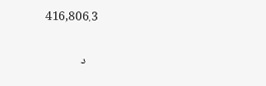416,806.3

    د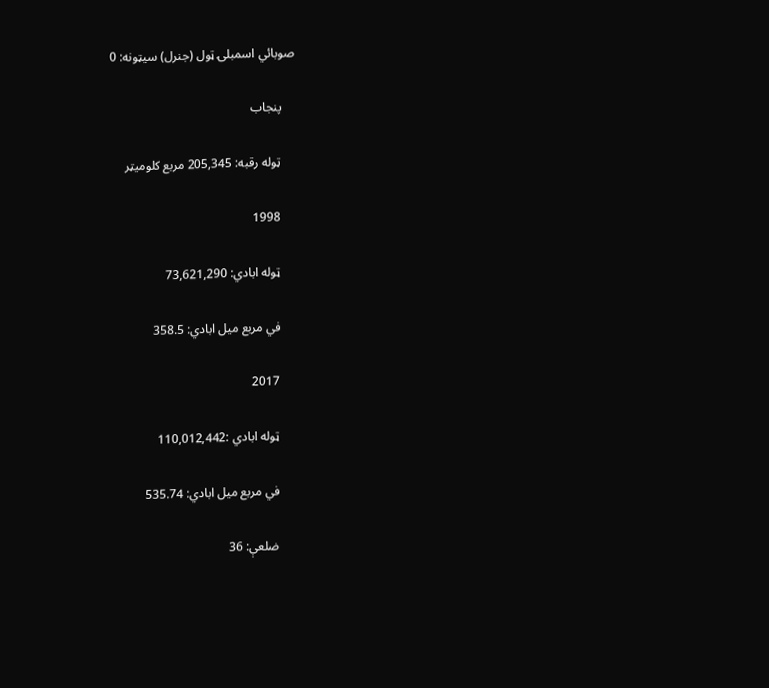صوبائي اسمبلۍ ټول (جنرل) سيټونه: 0

    پنجاب

    ټوله رقبه: 205,345 مربع کلوميټر

    1998

    ټوله ابادي: 73,621,290

    في مربع ميل ابادي: 358.5

    2017

    ټوله ابادي :110,012,442

    في مربع ميل ابادي: 535.74

    ضلعې: 36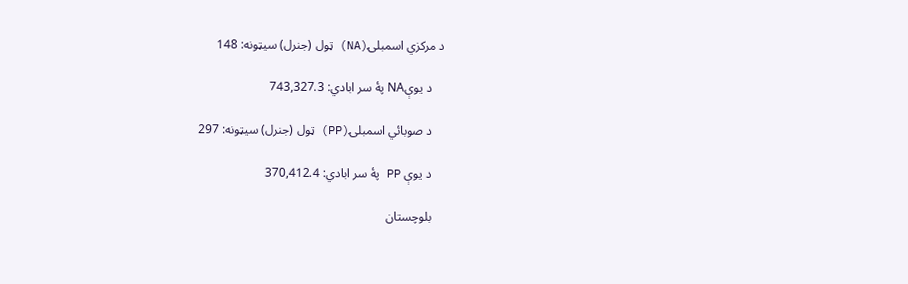د مرکزي اسمبلۍ(NA) ټول (جنرل) سيټونه: 148

    د يوېNA پۀ سر ابادي: 743,327.3

    د صوبائي اسمبلۍ(PP) ټول (جنرل) سيټونه: 297

    د يوې PP پۀ سر ابادي: 370,412.4

    بلوچستان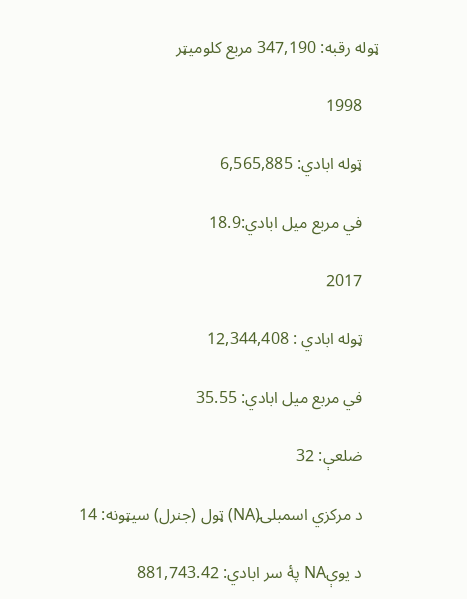ټوله رقبه: 347,190 مربع کلوميټر

    1998

    ټوله ابادي: 6,565,885

    في مربع ميل ابادي:18.9

    2017

    ټوله ابادي : 12,344,408

    في مربع ميل ابادي: 35.55

    ضلعې: 32

    د مرکزي اسمبلۍ(NA) ټول (جنرل) سيټونه: 14

    د يوېNA پۀ سر ابادي: 881,743.42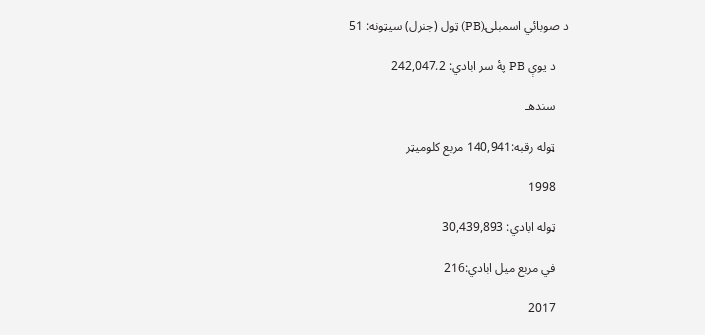د صوبائي اسمبلۍ(PB) ټول (جنرل) سيټونه: 51

    د يوې PB پۀ سر ابادي: 242,047.2

    سندهـ

    ټوله رقبه:140,941 مربع کلوميټر

    1998

    ټوله ابادي: 30,439,893

    في مربع ميل ابادي:216

    2017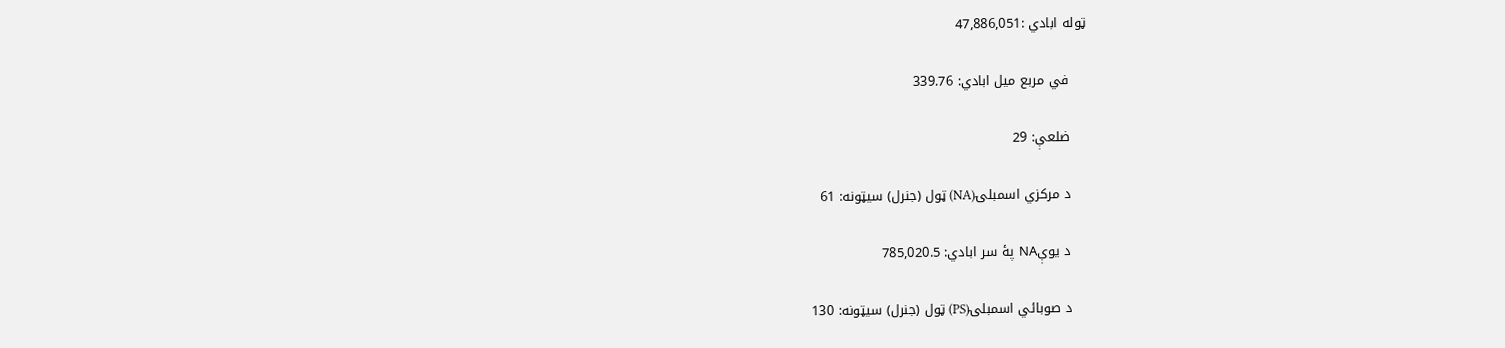ټوله ابادي :47,886,051

    في مربع ميل ابادي: 339.76

    ضلعې: 29

    د مرکزي اسمبلۍ(NA) ټول (جنرل) سيټونه: 61

    د يوېNA پۀ سر ابادي: 785,020.5

    د صوبائي اسمبلۍ(PS) ټول (جنرل) سيټونه: 130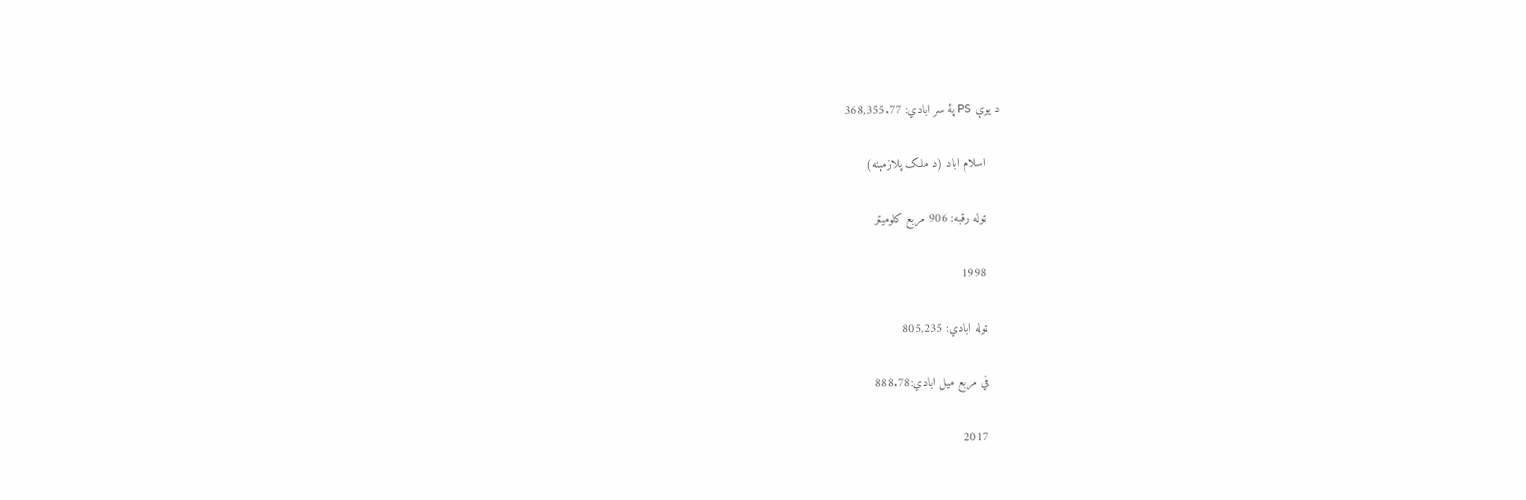د يوې PS پۀ سر ابادي: 368,355.77

    اسلام اباد (د ملک پلازمېنه)

    ټوله رقبه: 906 مربع کلوميټر

    1998

    ټوله ابادي: 805,235

    في مربع ميل ابادي:888.78

    2017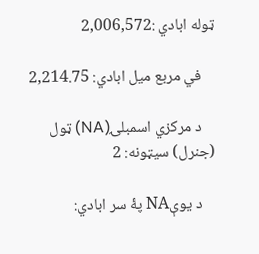ټوله ابادي :2,006,572

    في مربع ميل ابادي: 2,214.75

    د مرکزي اسمبلۍ(NA) ټول (جنرل) سيټونه: 2

    د يوېNA پۀ سر ابادي: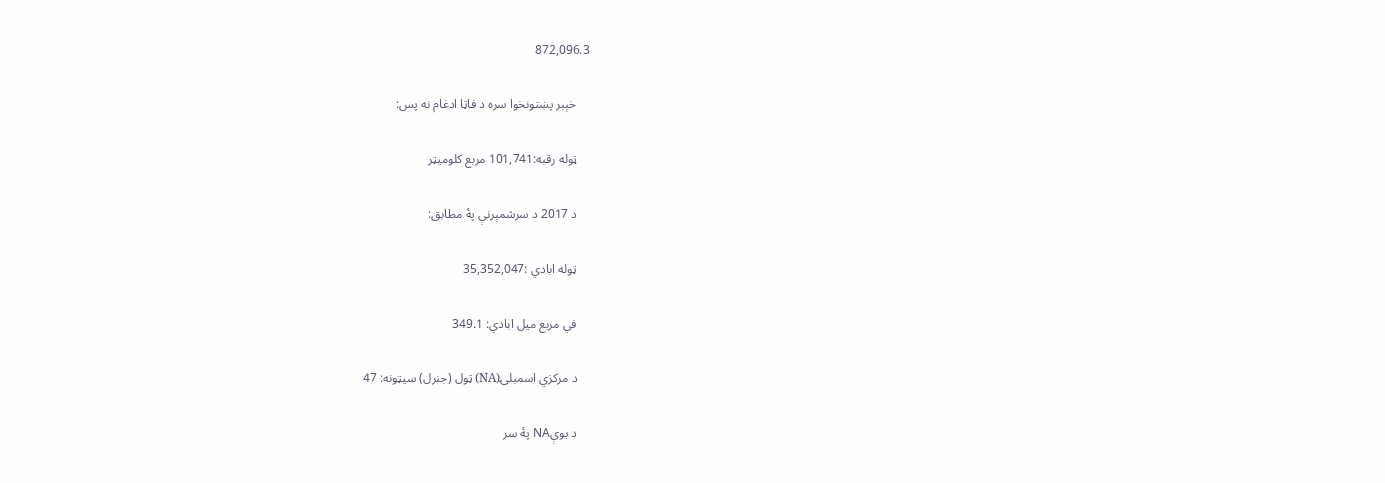872,096.3

    خېبر پښتونخوا سره د فاټا ادغام نه پس:

    ټوله رقبه:101,741 مربع کلوميټر

    د 2017 د سرشمېرنې پۀ مطابق:

    ټوله ابادي :35,352,047

    في مربع ميل ابادي: 349.1

    د مرکزي اسمبلۍ(NA) ټول (جنرل) سيټونه: 47

    د يوېNA پۀ سر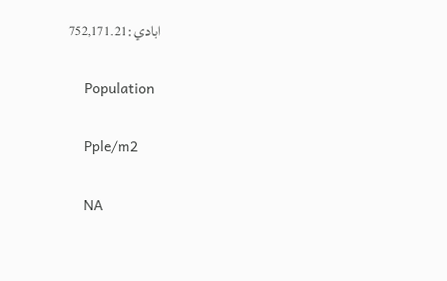ابادي:752,171.21

    Population

    Pple/m2

    NA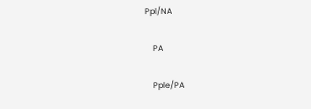Ppl/NA

    PA

    Pple/PA